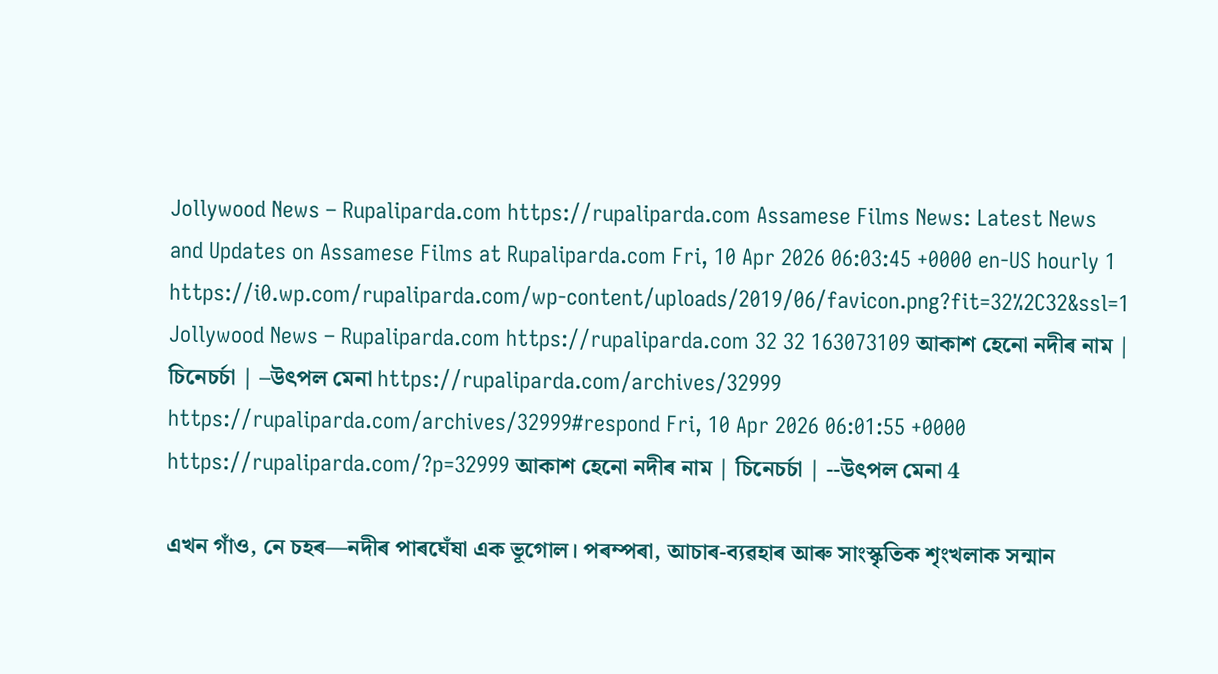Jollywood News – Rupaliparda.com https://rupaliparda.com Assamese Films News: Latest News and Updates on Assamese Films at Rupaliparda.com Fri, 10 Apr 2026 06:03:45 +0000 en-US hourly 1 https://i0.wp.com/rupaliparda.com/wp-content/uploads/2019/06/favicon.png?fit=32%2C32&ssl=1 Jollywood News – Rupaliparda.com https://rupaliparda.com 32 32 163073109 আকাশ হেনো নদীৰ নাম | চিনেচৰ্চা | –উৎপল মেনা https://rupaliparda.com/archives/32999 https://rupaliparda.com/archives/32999#respond Fri, 10 Apr 2026 06:01:55 +0000 https://rupaliparda.com/?p=32999 আকাশ হেনো নদীৰ নাম | চিনেচৰ্চা | --উৎপল মেনা 4

এখন গাঁও, নে চহৰ—নদীৰ পাৰঘেঁষা এক ভূগোল। পৰম্পৰা, আচাৰ-ব্যৱহাৰ আৰু সাংস্কৃতিক শৃংখলাক সন্মান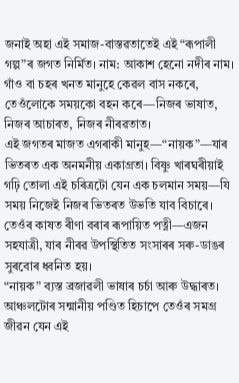জনাই অহা এই সমাজ-বাস্তৱতাতেই এই “ৰূপালী গল্প”ৰ জগত নিৰ্মিত। নাম: আকাশ হেনো নদীৰ নাম।
গাঁও বা চহৰ খনত মানুহে কেৱল বাস নকৰে, তেওঁলোকে সময়কো বহন কৰে—নিজৰ ভাষাত, নিজৰ আচাৰত, নিজৰ নীৰৱতাত।
এই জগতৰ মাজত এগৰাকী মানুহ—“নায়ক”—যাৰ ভিতৰত এক অনমনীয় একাগ্ৰতা। বিষ্ণু খাৰঘৰীয়াই গঢ়ি তোলা এই চৰিত্ৰটো যেন এক চলমান সময়—যি সময় নিজেই নিজৰ ভিতৰত উভতি যাব বিচাৰে। তেওঁৰ কাষত ৰীণা বৰাৰ ৰূপায়িত পত্নী—এজন সহযাত্রী, যাৰ নীৰৱ উপস্থিতিত সংসাৰৰ সৰু-ডাঙৰ সুৰবোৰ ধ্বনিত হয়।
“নায়ক” ব্যস্ত ব্ৰজাৱলী ভাষাৰ চৰ্চা আৰু উদ্ধাৰত। আঞ্চলটোৰ সন্মানীয় পণ্ডিত হিচাপে তেওঁৰ সমগ্ৰ জীৱন যেন এই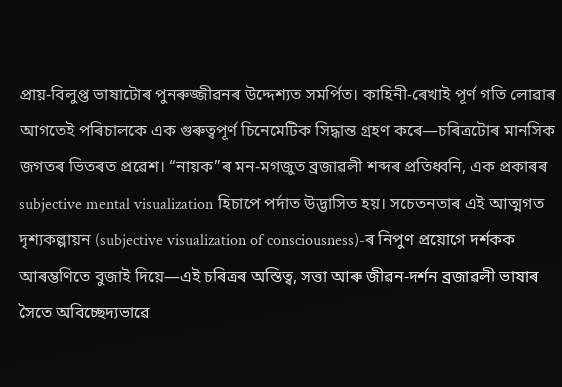প্ৰায়-বিলুপ্ত ভাষাটোৰ পুনৰুজ্জীৱনৰ উদ্দেশ্যত সমৰ্পিত। কাহিনী-ৰেখাই পূৰ্ণ গতি লোৱাৰ আগতেই পৰিচালকে এক গুৰুত্বপূৰ্ণ চিনেমেটিক সিদ্ধান্ত গ্ৰহণ কৰে—চৰিত্ৰটোৰ মানসিক জগতৰ ভিতৰত প্ৰৱেশ। “নায়ক”ৰ মন-মগজুত ব্ৰজাৱলী শব্দৰ প্ৰতিধ্বনি, এক প্ৰকাৰৰ subjective mental visualization হিচাপে পৰ্দাত উদ্ভাসিত হয়। সচেতনতাৰ এই আত্মগত দৃশ্যকল্পায়ন (subjective visualization of consciousness)-ৰ নিপুণ প্ৰয়োগে দৰ্শকক আৰম্ভণিতে বুজাই দিয়ে—এই চৰিত্ৰৰ অস্তিত্ব, সত্তা আৰু জীৱন-দৰ্শন ব্ৰজাৱলী ভাষাৰ সৈতে অবিচ্ছেদ্যভাৱে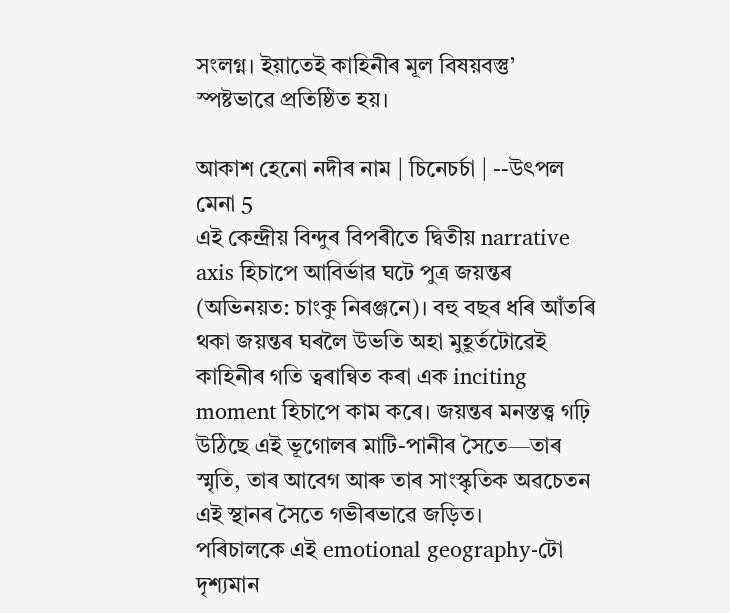সংলগ্ন। ইয়াতেই কাহিনীৰ মূল বিষয়বস্তু’ স্পষ্টভাৱে প্ৰতিষ্ঠিত হয়।

আকাশ হেনো নদীৰ নাম | চিনেচৰ্চা | --উৎপল মেনা 5
এই কেন্দ্ৰীয় বিন্দুৰ বিপৰীতে দ্বিতীয় narrative axis হিচাপে আবিৰ্ভাৱ ঘটে পুত্ৰ জয়ন্তৰ (অভিনয়ত: চাংকু নিৰঞ্জনে)। বহু বছৰ ধৰি আঁতৰি থকা জয়ন্তৰ ঘৰলৈ উভতি অহা মুহূৰ্তটোৱেই কাহিনীৰ গতি ত্বৰান্বিত কৰা এক inciting moment হিচাপে কাম কৰে। জয়ন্তৰ মনস্তত্ত্ব গঢ়ি উঠিছে এই ভূগোলৰ মাটি-পানীৰ সৈতে—তাৰ স্মৃতি, তাৰ আবেগ আৰু তাৰ সাংস্কৃতিক অৱচেতন এই স্থানৰ সৈতে গভীৰভাৱে জড়িত।
পৰিচালকে এই emotional geography-টো দৃশ্যমান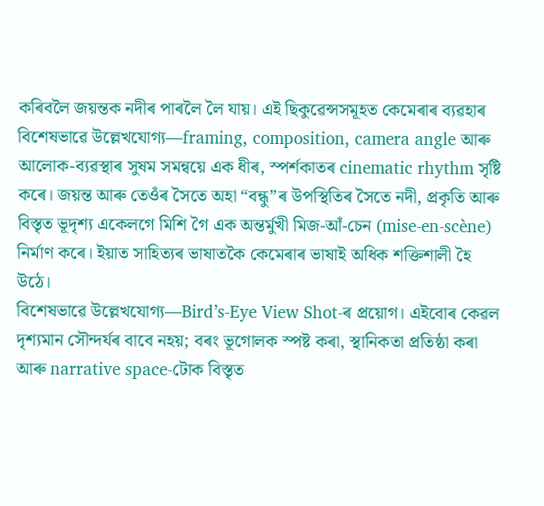কৰিবলৈ জয়ন্তক নদীৰ পাৰলৈ লৈ যায়। এই ছিকুৱেন্সসমূহত কেমেৰাৰ ব্যৱহাৰ বিশেষভাৱে উল্লেখযোগ্য—framing, composition, camera angle আৰু আলোক-ব্যৱস্থাৰ সুষম সমন্বয়ে এক ধীৰ, স্পৰ্শকাতৰ cinematic rhythm সৃষ্টি কৰে। জয়ন্ত আৰু তেওঁৰ সৈতে অহা “বন্ধু”ৰ উপস্থিতিৰ সৈতে নদী, প্ৰকৃতি আৰু বিস্তৃত ভূদৃশ্য একেলগে মিশি গৈ এক অন্তৰ্মুখী মিজ-আঁ-চেন (mise-en-scène) নিৰ্মাণ কৰে। ইয়াত সাহিত্যৰ ভাষাতকৈ কেমেৰাৰ ভাষাই অধিক শক্তিশালী হৈ উঠে।
বিশেষভাৱে উল্লেখযোগ্য—Bird’s-Eye View Shot-ৰ প্ৰয়োগ। এইবোৰ কেৱল দৃশ্যমান সৌন্দৰ্যৰ বাবে নহয়; বৰং ভূগোলক স্পষ্ট কৰা, স্থানিকতা প্ৰতিষ্ঠা কৰা আৰু narrative space-টোক বিস্তৃত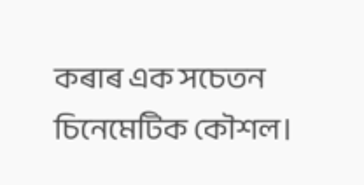কৰাৰ এক সচেতন চিনেমেটিক কৌশল।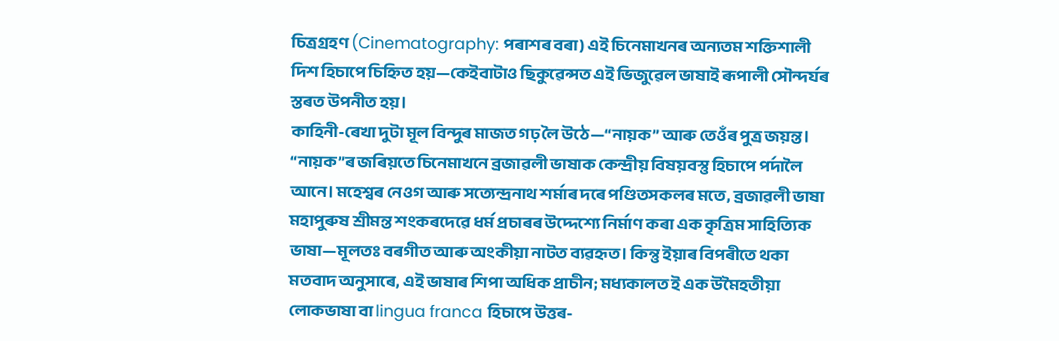চিত্ৰগ্ৰহণ (Cinematography: পৰাশৰ বৰা) এই চিনেমাখনৰ অন্যতম শক্তিশালী দিশ হিচাপে চিহ্নিত হয়—কেইবাটাও ছিকুৱেন্সত এই ভিজুৱেল ভাষাই ৰূপালী সৌন্দৰ্যৰ স্তৰত উপনীত হয়।
কাহিনী-ৰেখা দুটা মূল বিন্দুৰ মাজত গঢ় লৈ উঠে—“নায়ক” আৰু তেওঁৰ পুত্ৰ জয়ন্ত। “নায়ক”ৰ জৰিয়তে চিনেমাখনে ব্ৰজাৱলী ভাষাক কেন্দ্ৰীয় বিষয়বস্তু হিচাপে পৰ্দালৈ আনে। মহেশ্বৰ নেওগ আৰু সত্যেন্দ্ৰনাথ শৰ্মাৰ দৰে পণ্ডিতসকলৰ মতে, ব্ৰজাৱলী ভাষা মহাপুৰুষ শ্ৰীমন্ত শংকৰদেৱে ধৰ্ম প্ৰচাৰৰ উদ্দেশ্যে নিৰ্মাণ কৰা এক কৃত্ৰিম সাহিত্যিক ভাষা—মূলতঃ বৰগীত আৰু অংকীয়া নাটত ব্যৱহৃত। কিন্তু ইয়াৰ বিপৰীতে থকা মতবাদ অনুসাৰে, এই ভাষাৰ শিপা অধিক প্ৰাচীন; মধ্যকালত ই এক উমৈহতীয়া লোকভাষা বা lingua franca হিচাপে উত্তৰ-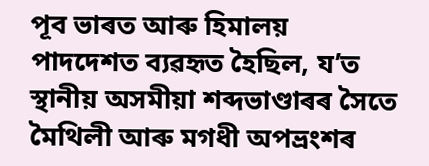পূব ভাৰত আৰু হিমালয় পাদদেশত ব্যৱহৃত হৈছিল, য’ত স্থানীয় অসমীয়া শব্দভাণ্ডাৰৰ সৈতে মৈথিলী আৰু মগধী অপভ্ৰংশৰ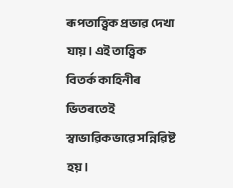ৰূপতাত্ত্বিক প্ৰভাৱ দেখা যায়। এই তাত্ত্বিক বিতৰ্ক কাহিনীৰ ভিতৰতেই স্বাভাৱিকভাৱে সন্নিৱিষ্ট হয়।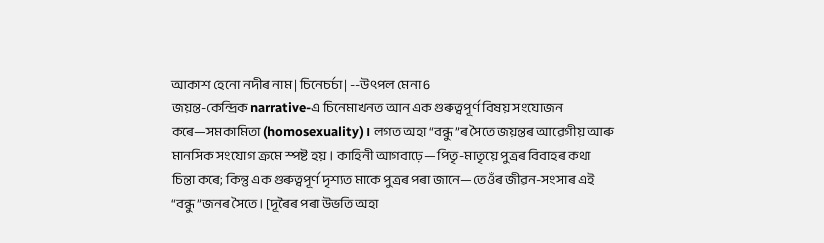আকাশ হেনো নদীৰ নাম | চিনেচৰ্চা | --উৎপল মেনা 6
জয়ন্ত-কেন্দ্ৰিক narrative-এ চিনেমাখনত আন এক গুৰুত্বপূৰ্ণ বিষয় সংযোজন কৰে—সমকামিতা (homosexuality)। লগত অহা “বন্ধু”ৰ সৈতে জয়ন্তৰ আৱেগীয় আৰু মানসিক সংযোগ ক্ৰমে স্পষ্ট হয়। কাহিনী আগবাঢ়ে—পিতৃ-মাতৃয়ে পুত্ৰৰ বিবাহৰ কথা চিন্তা কৰে; কিন্তু এক গুৰুত্বপূৰ্ণ দৃশ্যত মাকে পুত্ৰৰ পৰা জানে—তেওঁৰ জীৱন-সংসাৰ এই “বন্ধু”জনৰ সৈতে। [দূৰৈৰ পৰা উভতি অহা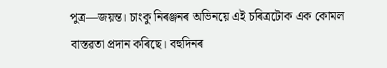পুত্ৰ—জয়ন্ত। চাংকু নিৰঞ্জনৰ অভিনয়ে এই চৰিত্ৰটোক এক কোমল বাস্তৱতা প্ৰদান কৰিছে। বহুদিনৰ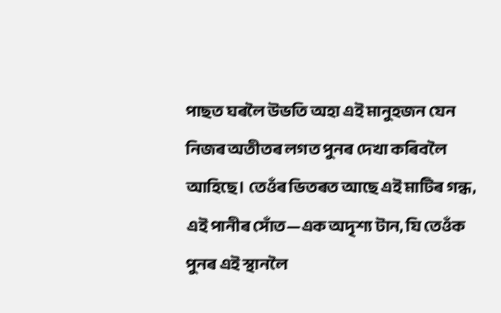পাছত ঘৰলৈ উভতি অহা এই মানুহজন যেন নিজৰ অতীতৰ লগত পুনৰ দেখা কৰিবলৈ আহিছে। তেওঁৰ ভিতৰত আছে এই মাটিৰ গন্ধ, এই পানীৰ সোঁত—এক অদৃশ্য টান, যি তেওঁক পুনৰ এই স্থানলৈ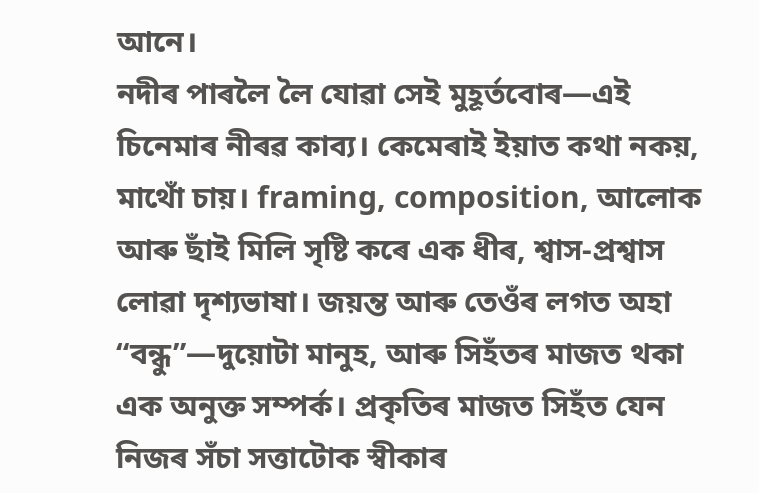আনে।
নদীৰ পাৰলৈ লৈ যোৱা সেই মুহূৰ্তবোৰ—এই চিনেমাৰ নীৰৱ কাব্য। কেমেৰাই ইয়াত কথা নকয়, মাথোঁ চায়। framing, composition, আলোক আৰু ছাঁই মিলি সৃষ্টি কৰে এক ধীৰ, শ্বাস-প্ৰশ্বাস লোৱা দৃশ্যভাষা। জয়ন্ত আৰু তেওঁৰ লগত অহা “বন্ধু”—দুয়োটা মানুহ, আৰু সিহঁতৰ মাজত থকা এক অনুক্ত সম্পৰ্ক। প্ৰকৃতিৰ মাজত সিহঁত যেন নিজৰ সঁচা সত্তাটোক স্বীকাৰ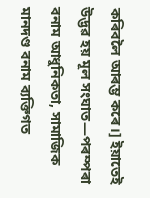কৰিবলৈ আৰম্ভ কৰে।] ইয়াতেই উদ্ভৱ হয় মূল সংঘাত—পৰম্পৰা বনাম আধুনিকতা, সামাজিক মানদণ্ড বনাম ব্যক্তিগত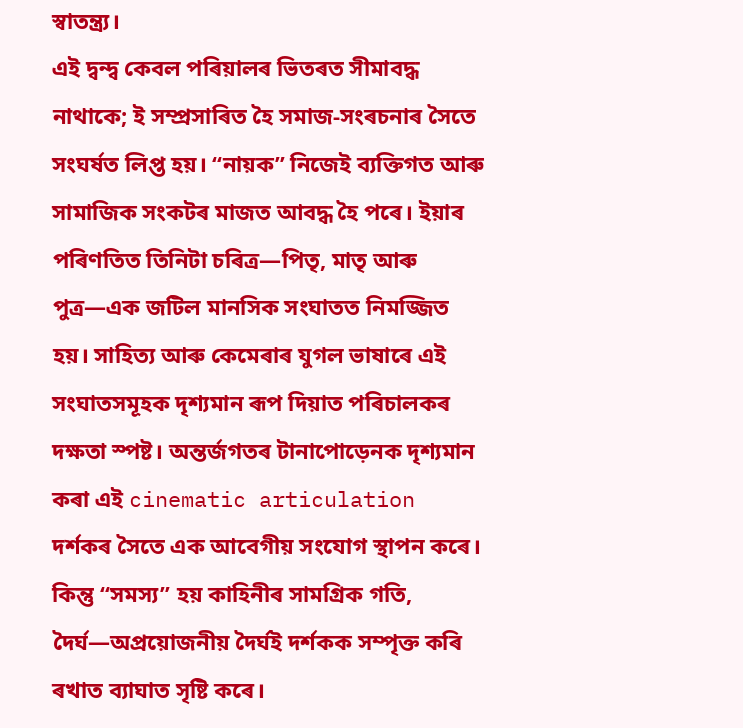স্বাতন্ত্ৰ্য।
এই দ্বন্দ্ব কেবল পৰিয়ালৰ ভিতৰত সীমাবদ্ধ নাথাকে; ই সম্প্ৰসাৰিত হৈ সমাজ-সংৰচনাৰ সৈতে সংঘৰ্ষত লিপ্ত হয়। “নায়ক” নিজেই ব্যক্তিগত আৰু সামাজিক সংকটৰ মাজত আবদ্ধ হৈ পৰে। ইয়াৰ পৰিণতিত তিনিটা চৰিত্ৰ—পিতৃ, মাতৃ আৰু পুত্ৰ—এক জটিল মানসিক সংঘাতত নিমজ্জিত হয়। সাহিত্য আৰু কেমেৰাৰ যুগল ভাষাৰে এই সংঘাতসমূহক দৃশ্যমান ৰূপ দিয়াত পৰিচালকৰ দক্ষতা স্পষ্ট। অন্তৰ্জগতৰ টানাপোড়েনক দৃশ্যমান কৰা এই cinematic articulation দৰ্শকৰ সৈতে এক আবেগীয় সংযোগ স্থাপন কৰে।
কিন্তু “সমস্য” হয় কাহিনীৰ সামগ্ৰিক গতি, দৈৰ্ঘ—অপ্ৰয়োজনীয় দৈৰ্ঘই দৰ্শকক সম্পৃক্ত কৰি ৰখাত ব্যাঘাত সৃষ্টি কৰে।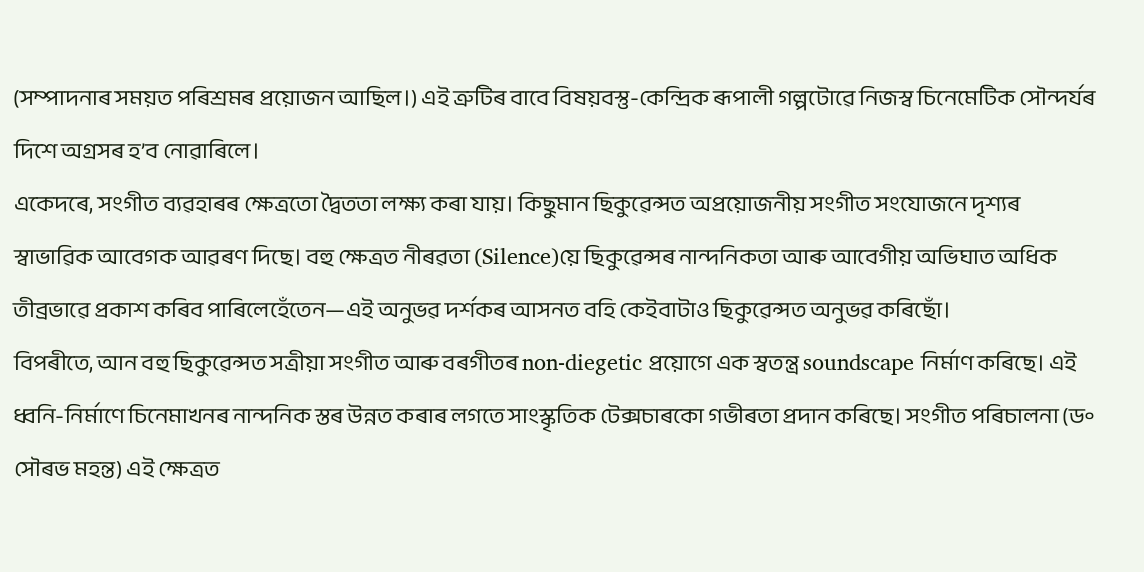(সম্পাদনাৰ সময়ত পৰিশ্ৰমৰ প্ৰয়োজন আছিল।) এই ত্ৰুটিৰ বাবে বিষয়বস্তু-কেন্দ্ৰিক ৰূপালী গল্পটোৱে নিজস্ব চিনেমেটিক সৌন্দৰ্যৰ দিশে অগ্ৰসৰ হ’ব নোৱাৰিলে।
একেদৰে, সংগীত ব্যৱহাৰৰ ক্ষেত্ৰতো দ্বৈততা লক্ষ্য কৰা যায়। কিছুমান ছিকুৱেন্সত অপ্ৰয়োজনীয় সংগীত সংযোজনে দৃশ্যৰ স্বাভাৱিক আবেগক আৱৰণ দিছে। বহু ক্ষেত্ৰত নীৰৱতা (Silence)য়ে ছিকুৱেন্সৰ নান্দনিকতা আৰু আবেগীয় অভিঘাত অধিক তীব্ৰভাৱে প্ৰকাশ কৰিব পাৰিলেহেঁতেন—এই অনুভৱ দৰ্শকৰ আসনত বহি কেইবাটাও ছিকুৱেন্সত অনুভৱ কৰিছোঁ।
বিপৰীতে, আন বহু ছিকুৱেন্সত সত্ৰীয়া সংগীত আৰু বৰগীতৰ non-diegetic প্ৰয়োগে এক স্বতন্ত্ৰ soundscape নিৰ্মাণ কৰিছে। এই ধ্বনি-নির্মাণে চিনেমাখনৰ নান্দনিক স্তৰ উন্নত কৰাৰ লগতে সাংস্কৃতিক টেক্সচাৰকো গভীৰতা প্ৰদান কৰিছে। সংগীত পৰিচালনা (ড৹ সৌৰভ মহন্ত) এই ক্ষেত্ৰত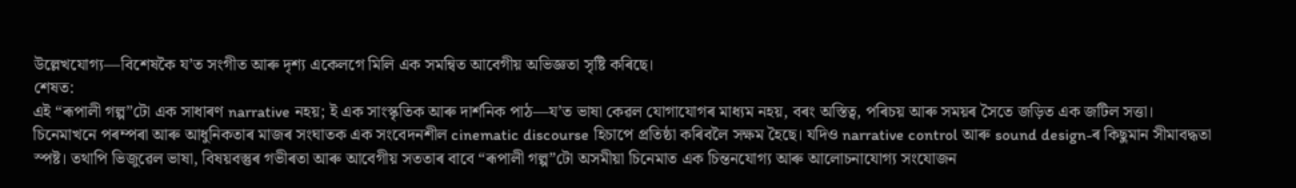উল্লেখযোগ্য—বিশেষকৈ য’ত সংগীত আৰু দৃশ্য একেলগে মিলি এক সমন্বিত আবেগীয় অভিজ্ঞতা সৃষ্টি কৰিছে।
শেষত:
এই “ৰূপালী গল্প”টো এক সাধাৰণ narrative নহয়; ই এক সাংস্কৃতিক আৰু দাৰ্শনিক পাঠ—য’ত ভাষা কেৱল যোগাযোগৰ মাধ্যম নহয়, বৰং অস্তিত্ব, পৰিচয় আৰু সময়ৰ সৈতে জড়িত এক জটিল সত্তা। চিনেমাখনে পৰম্পৰা আৰু আধুনিকতাৰ মাজৰ সংঘাতক এক সংবেদনশীল cinematic discourse হিচাপে প্ৰতিষ্ঠা কৰিবলৈ সক্ষম হৈছে। যদিও narrative control আৰু sound design-ৰ কিছুমান সীমাবদ্ধতা স্পষ্ট। তথাপি ভিজুৱেল ভাষা, বিষয়বস্তুৰ গভীৰতা আৰু আবেগীয় সততাৰ বাবে “ৰূপালী গল্প”টো অসমীয়া চিনেমাত এক চিন্তনযোগ্য আৰু আলোচনাযোগ্য সংযোজন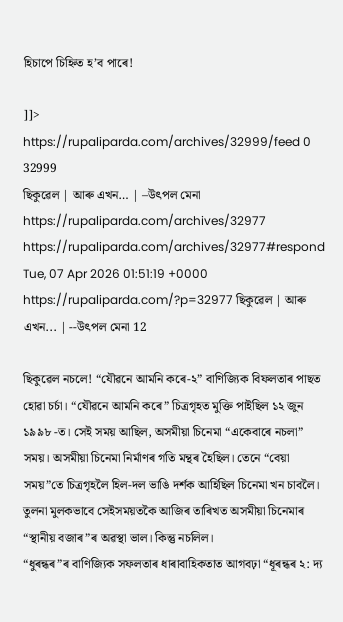হিচাপে চিহ্নিত হ’ব পাৰে!

]]>
https://rupaliparda.com/archives/32999/feed 0 32999
ছিকুৱেল | আৰু এখন… | –উৎপল মেনা https://rupaliparda.com/archives/32977 https://rupaliparda.com/archives/32977#respond Tue, 07 Apr 2026 01:51:19 +0000 https://rupaliparda.com/?p=32977 ছিকুৱেল | আৰু এখন... | --উৎপল মেনা 12

ছিকুৱেল নচলে! “যৌৱনে আমনি কৰে-২” বাণিজ্যিক বিফলতাৰ পাছত হোৱা চৰ্চা। “যৌৱনে আমনি কৰে” চিত্ৰগৃহত মুক্তি পাইছিল ১২ জুন ১৯৯৮ -ত। সেই সময় আছিল, অসমীয়া চিনেমা “একেবাৰে নচলা” সময়। অসমীয়া চিনেমা নিৰ্মাণৰ গতি মন্থৰ হৈছিল। তেনে “বেয়া সময়”তে চিত্ৰগৃহলৈ হিল-দল ভাঙি দৰ্শক আহিছিল চিনেমা খন চাবলৈ। তুলনা মুলকভাবে সেইসময়তকৈ আজিৰ তাৰিখত অসমীয়া চিনেমাৰ “স্থানীয় বজাৰ”ৰ অৱস্থা ভাল। কিন্তু নচলিল।
“ধুৰন্ধৰ”ৰ বাণিজ্যিক সফলতাৰ ধাৰাবাহিকতাত আগবঢ়া “ধূৰন্ধৰ ২: দ্য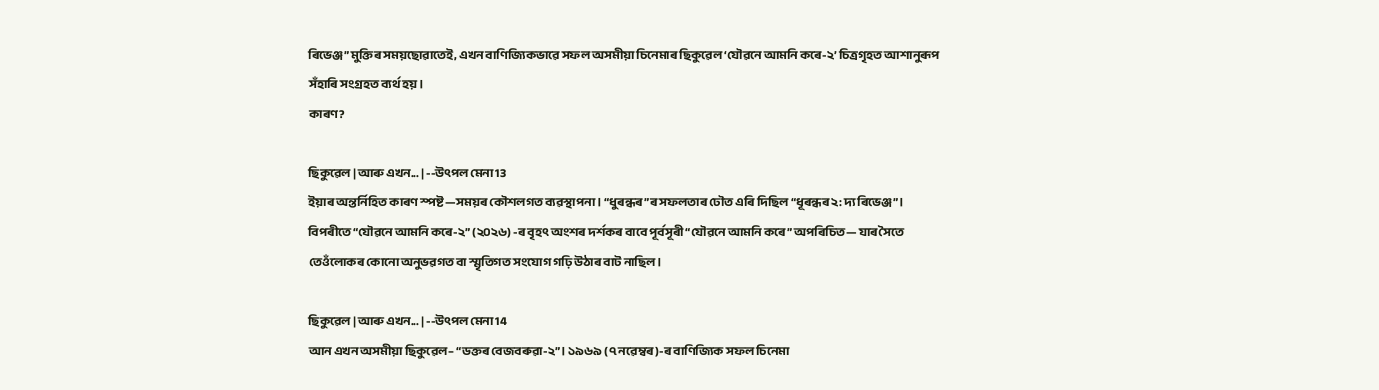ৰিভেঞ্জ” মুক্তিৰ সময়ছোৱাতেই, এখন বাণিজ্যিকভাৱে সফল অসমীয়া চিনেমাৰ ছিকুৱেল ‘যৌৱনে আমনি কৰে-২’ চিত্ৰগৃহত আশানুৰূপ সঁহাৰি সংগ্ৰহত ব্যৰ্থ হয়।
কাৰণ?

ছিকুৱেল | আৰু এখন... | --উৎপল মেনা 13
ইয়াৰ অন্তৰ্নিহিত কাৰণ স্পষ্ট—সময়ৰ কৌশলগত ব্যৱস্থাপনা। “ধুৰন্ধৰ”ৰ সফলতাৰ ঢৌত এৰি দিছিল “ধূৰন্ধৰ ২: দ্য ৰিভেঞ্জ”।
বিপৰীতে “যৌৱনে আমনি কৰে-২” (২০২৬) -ৰ বৃহৎ অংশৰ দৰ্শকৰ বাবে পূৰ্বসূৰী “যৌৱনে আমনি কৰে” অপৰিচিত— যাৰ সৈতে তেওঁলোকৰ কোনো অনুভৱগত বা স্মৃতিগত সংযোগ গঢ়ি উঠাৰ বাট নাছিল।

ছিকুৱেল | আৰু এখন... | --উৎপল মেনা 14
আন এখন অসমীয়া ছিকুৱেল– “ডক্তৰ বেজবৰুৱা-২”। ১৯৬৯ (৭ নৱেম্বৰ)-ৰ বাণিজ্যিক সফল চিনেমা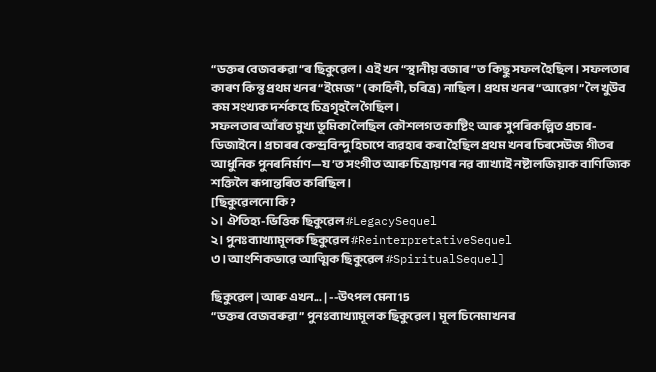“ডক্তৰ বেজবৰুৱা”ৰ ছিকুৱেল। এই খন “স্থানীয় বজাৰ”ত কিছু সফল হৈছিল। সফলতাৰ কাৰণ কিন্তু প্ৰথম খনৰ “ইমেজ” (কাহিনী, চৰিত্ৰ) নাছিল। প্ৰথম খনৰ “আৱেগ” লৈ খুউব কম সংখ্যক দৰ্শকহে চিত্ৰগৃহলৈ গৈছিল।
সফলতাৰ আঁৰত মুখ্য ভূমিকা লৈছিল কৌশলগত কাষ্টিং আৰু সুপৰিকল্পিত প্ৰচাৰ-ডিজাইনে। প্ৰচাৰৰ কেন্দ্ৰবিন্দু হিচাপে ব্যৱহাৰ কৰা হৈছিল প্ৰথম খনৰ চিৰসেউজ গীতৰ আধুনিক পুনৰনির্মাণ—য’ত সংগীত আৰু চিত্ৰায়ণৰ নৱ ব্যাখ্যাই নষ্টালজিয়াক বাণিজ্যিক শক্তিলৈ ৰূপান্তৰিত কৰিছিল।
[ছিকুৱেলনো কি?
১। ঐতিহ্য-ভিত্তিক ছিকুৱেল #LegacySequel
২। পুনঃব্যাখ্যামূলক ছিকুৱেল #ReinterpretativeSequel
৩। আংশিকভাৱে আত্মিক ছিকুৱেল #SpiritualSequel]

ছিকুৱেল | আৰু এখন... | --উৎপল মেনা 15
“ডক্তৰ বেজবৰুৱা” পুনঃব্যাখ্যামূলক ছিকুৱেল। মূল চিনেমাখনৰ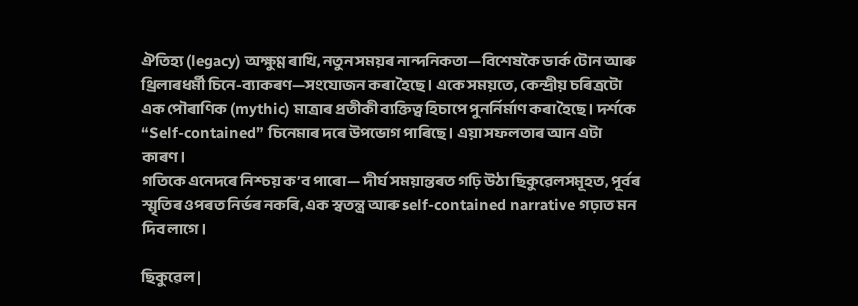ঐতিহ্য (legacy) অক্ষুণ্ণ ৰাখি, নতুন সময়ৰ নান্দনিকতা—বিশেষকৈ ডাৰ্ক টোন আৰু থ্ৰিলাৰধর্মী চিনে-ব্যাকৰণ—সংযোজন কৰা হৈছে। একে সময়তে, কেন্দ্ৰীয় চৰিত্ৰটো এক পৌৰাণিক (mythic) মাত্ৰাৰ প্ৰতীকী ব্যক্তিত্ব হিচাপে পুনৰ্নিৰ্মাণ কৰা হৈছে। দৰ্শকে “Self-contained” চিনেমাৰ দৰে উপভোগ পাৰিছে। এয়া সফলতাৰ আন এটা কাৰণ।
গতিকে এনেদৰে নিশ্চয় ক’ব পাৰো— দীৰ্ঘ সময়ান্তৰত গঢ়ি উঠা ছিকুৱেলসমূহত, পূৰ্বৰ স্মৃতিৰ ওপৰত নিৰ্ভৰ নকৰি, এক স্বতন্ত্ৰ আৰু self-contained narrative গঢ়াত মন দিব লাগে।

ছিকুৱেল |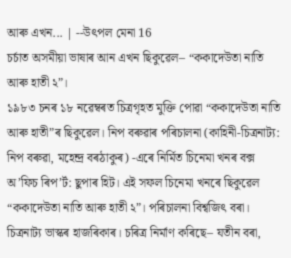আৰু এখন... | --উৎপল মেনা 16
চৰ্চাত অসমীয়া ভাষাৰ আন এখন ছিকুৱেল– “ককাদেউতা নাতি আৰু হাতী ২”।
১৯৮৩ চনৰ ১৮ নৱেম্বৰত চিত্ৰগৃহত মুক্তি পোৱা “ককাদেউতা নাতি আৰু হাতী”ৰ ছিকুৱেল। নিপ বৰুৱাৰ পৰিচালনা (কাহিনী-চিত্ৰনাট্য: নিপ বৰুৱা, মহেন্দ্ৰ বৰঠাকুৰ) -এৰে নিৰ্মিত চিনেমা খনৰ বক্স অ’ফিচ ৰিপ’ৰ্ট: ছুপাৰ হিট। এই সফল চিনেমা খনৰে ছিকুৱেল “ককাদেউতা নাতি আৰু হাতী ২”। পৰিচালনা বিশ্বজিৎ বৰা। চিত্ৰনাট্য ভাস্কৰ হাজৰিকাৰ। চৰিত্ৰ নিৰ্মাণ কৰিছে– যতীন বৰা,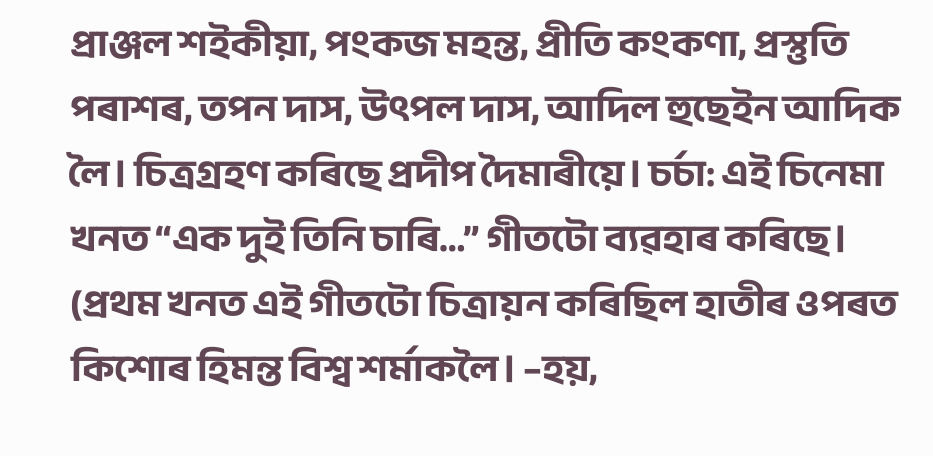প্ৰাঞ্জল শইকীয়া, পংকজ মহন্ত, প্ৰীতি কংকণা, প্ৰস্তুতি পৰাশৰ, তপন দাস, উৎপল দাস, আদিল হুছেইন আদিক লৈ। চিত্ৰগ্ৰহণ কৰিছে প্ৰদীপ দৈমাৰীয়ে। চৰ্চা: এই চিনেমা খনত “এক দুই তিনি চাৰি…” গীতটো ব্যৱহাৰ কৰিছে। (প্ৰথম খনত এই গীতটো চিত্ৰায়ন কৰিছিল হাতীৰ ওপৰত কিশোৰ হিমন্ত বিশ্ব শৰ্মাকলৈ। –হয়,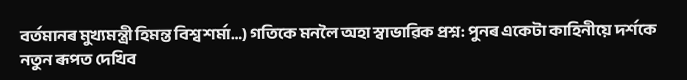বৰ্তমানৰ মুখ্যমন্ত্ৰী হিমন্ত বিশ্ব শৰ্মা…) গতিকে মনলৈ অহা স্বাভাৱিক প্ৰশ্ন: পুনৰ একেটা কাহিনীয়ে দৰ্শকে নতুন ৰূপত দেখিব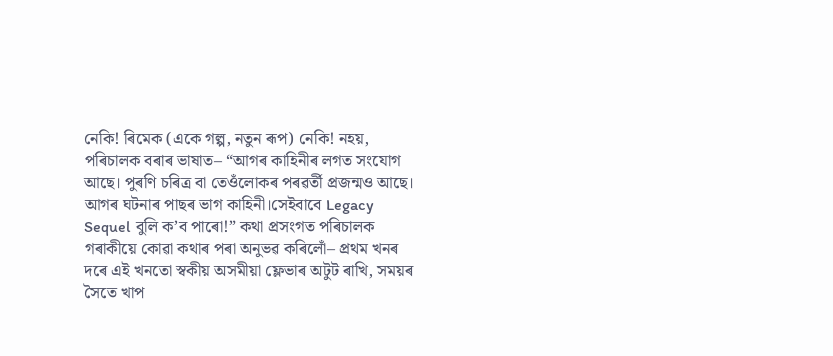নেকি! ৰিমেক (একে গল্প, নতুন ৰূপ) নেকি! নহয়, পৰিচালক বৰাৰ ভাষাত– “আগৰ কাহিনীৰ লগত সংযোগ আছে। পুৰণি চৰিত্ৰ বা তেওঁলোকৰ পৰৱৰ্তী প্ৰজন্মও আছে। আগৰ ঘটনাৰ পাছৰ ভাগ কাহিনী।সেইবাবে Legacy Sequel বুলি ক’ব পাৰো!” কথা প্ৰসংগত পৰিচালক গৰাকীয়ে কোৱা কথাৰ পৰা অনুভৱ কৰিলোঁ– প্ৰথম খনৰ দৰে এই খনতো স্বকীয় অসমীয়া ফ্লেভাৰ অটুট ৰাখি, সময়ৰ সৈতে খাপ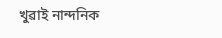খুৱাই নান্দনিক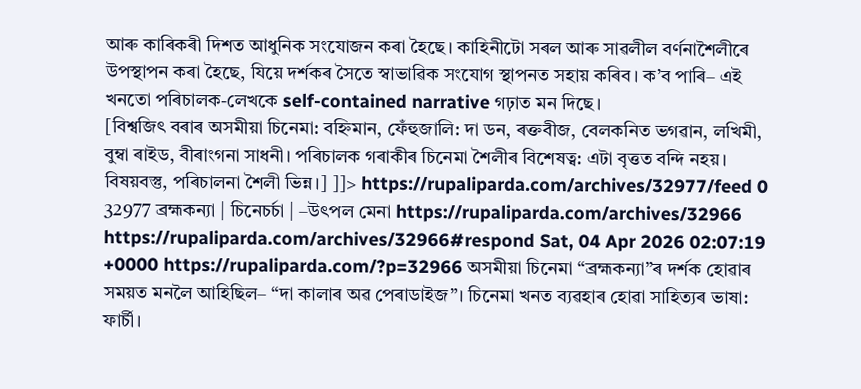আৰু কাৰিকৰী দিশত আধুনিক সংযোজন কৰা হৈছে। কাহিনীটো সৰল আৰু সাৱলীল বৰ্ণনাশৈলীৰে উপস্থাপন কৰা হৈছে, যিয়ে দৰ্শকৰ সৈতে স্বাভাৱিক সংযোগ স্থাপনত সহায় কৰিব। ক’ব পাৰি– এই খনতো পৰিচালক-লেখকে self-contained narrative গঢ়াত মন দিছে।
[বিশ্বজিৎ বৰাৰ অসমীয়া চিনেমা: বহ্নিমান, ফেঁহুজালি: দা ডন, ৰক্তবীজ, বেলকনিত ভগৱান, লখিমী, বুম্বা ৰাইড, বীৰাংগনা সাধনী। পৰিচালক গৰাকীৰ চিনেমা শৈলীৰ বিশেষত্ব: এটা বৃত্তত বন্দি নহয়। বিষয়বস্তু, পৰিচালনা শৈলী ভিন্ন।] ]]> https://rupaliparda.com/archives/32977/feed 0 32977 ব্ৰহ্মকন্যা | চিনেচৰ্চা | –উৎপল মেনা https://rupaliparda.com/archives/32966 https://rupaliparda.com/archives/32966#respond Sat, 04 Apr 2026 02:07:19 +0000 https://rupaliparda.com/?p=32966 অসমীয়া চিনেমা “ব্ৰহ্মকন্যা”ৰ দৰ্শক হোৱাৰ সময়ত মনলৈ আহিছিল– “দা কালাৰ অৱ পেৰাডাইজ”। চিনেমা খনত ব্যৱহাৰ হোৱা সাহিত্যৰ ভাষা: ফাৰ্চী।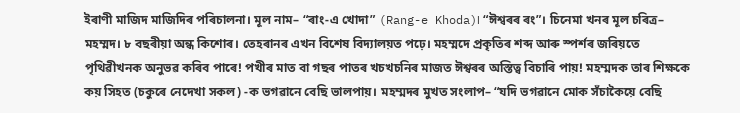ইৰাণী মাজিদ মাজিদিৰ পৰিচালনা। মূল নাম– “ৰাং-এ খোদা” (Rang-e Khoda)। “ঈশ্বৰৰ ৰং”। চিনেমা খনৰ মূল চৰিত্ৰ– মহম্মদ। ৮ বছৰীয়া অন্ধ কিশোৰ। তেহৰানৰ এখন বিশেষ বিদ্যালয়ত পঢ়ে। মহম্মদে প্ৰকৃতিৰ শব্দ আৰু স্পৰ্শৰ জৰিয়তে পৃথিৱীখনক অনুভৱ কৰিব পাৰে! পখীৰ মাত বা গছৰ পাতৰ খচখচনিৰ মাজত ঈশ্বৰৰ অস্তিত্ব বিচাৰি পায়! মহম্মদক তাৰ শিক্ষকে কয় সিহত (চকুৰে নেদেখা সকল) -ক ভগৱানে বেছি ভালপায়। মহম্মদৰ মুখত সংলাপ– “যদি ভগৱানে মোক সঁচাকৈয়ে বেছি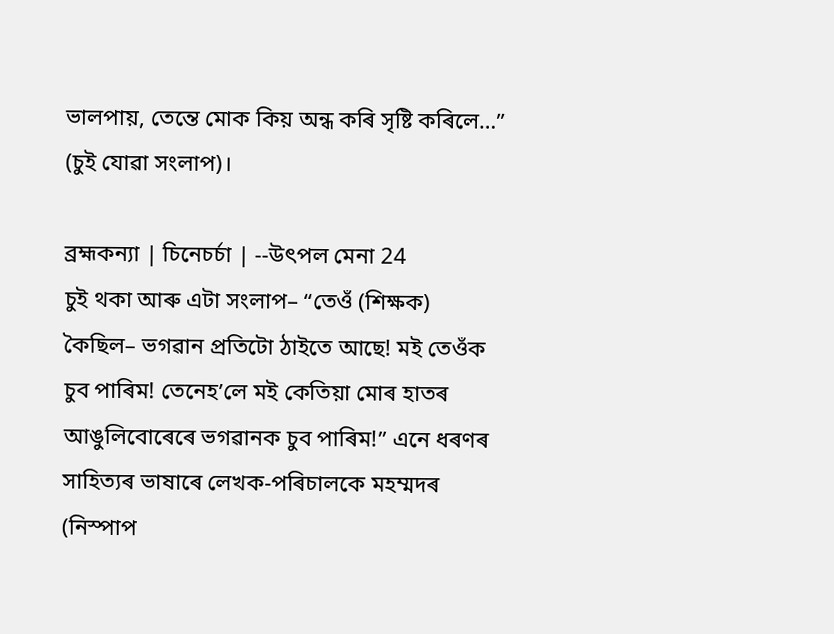ভালপায়, তেন্তে মোক কিয় অন্ধ কৰি সৃষ্টি কৰিলে…” (চুই যোৱা সংলাপ)।

ব্ৰহ্মকন্যা | চিনেচৰ্চা | --উৎপল মেনা 24
চুই থকা আৰু এটা সংলাপ– “তেওঁ (শিক্ষক) কৈছিল– ভগৱান প্ৰতিটো ঠাইতে আছে! মই তেওঁক চুব পাৰিম! তেনেহ’লে মই কেতিয়া মোৰ হাতৰ আঙুলিবোৰেৰে ভগৱানক চুব পাৰিম!” এনে ধৰণৰ সাহিত্যৰ ভাষাৰে লেখক-পৰিচালকে মহম্মদৰ (নিস্পাপ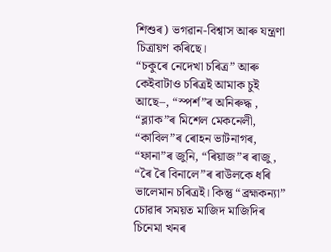শিশুৰ) ভগৱান-বিশ্বাস আৰু যন্ত্ৰণা চিত্ৰায়ণ কৰিছে।
“চকুৰে নেদেখা চৰিত্ৰ” আৰু কেইবাটাও চৰিত্ৰই আমাক চুই আছে–, “স্পৰ্শ”ৰ অনিৰুদ্ধ , “ব্ল্যাক”ৰ মিশেল মেকনেলী, “কাবিল”ৰ ৰোহন ভাটনাগৰ, “ফানা”ৰ জুনি, “ৰিয়াজ”ৰ ৰাজু, “ৰৈ ৰৈ বিনালে”ৰ ৰাউলকে ধৰি ভালেমান চৰিত্ৰই। কিন্তু “ব্ৰহ্মকন্যা” চোৱাৰ সময়ত মাজিদ মাজিদিৰ চিনেমা খনৰ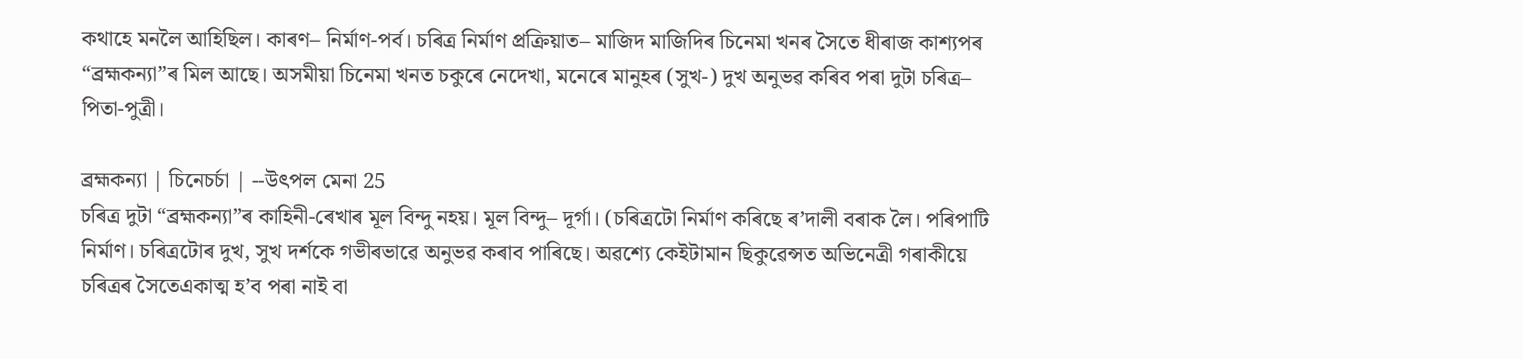কথাহে মনলৈ আহিছিল। কাৰণ– নিৰ্মাণ-পৰ্ব। চৰিত্ৰ নিৰ্মাণ প্রক্রিয়াত– মাজিদ মাজিদিৰ চিনেমা খনৰ সৈতে ধীৰাজ কাশ্যপৰ “ব্ৰহ্মকন্যা”ৰ মিল আছে। অসমীয়া চিনেমা খনত চকুৰে নেদেখা, মনেৰে মানুহৰ (সুখ-) দুখ অনুভৱ কৰিব পৰা দুটা চৰিত্ৰ– পিতা-পুত্ৰী।

ব্ৰহ্মকন্যা | চিনেচৰ্চা | --উৎপল মেনা 25
চৰিত্ৰ দুটা “ব্ৰহ্মকন্যা”ৰ কাহিনী-ৰেখাৰ মূল বিন্দু নহয়। মূল বিন্দু– দূৰ্গা। (চৰিত্ৰটো নিৰ্মাণ কৰিছে ৰ’দালী বৰাক লৈ। পৰিপাটি নিৰ্মাণ। চৰিত্ৰটোৰ দুখ, সুখ দৰ্শকে গভীৰভাৱে অনুভৱ কৰাব পাৰিছে। অৱশ্যে কেইটামান ছিকুৱেন্সত অভিনেত্ৰী গৰাকীয়ে চৰিত্ৰৰ সৈতেএকাত্ম হ’ব পৰা নাই বা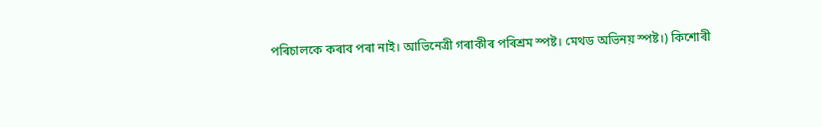পৰিচালকে কৰাব পৰা নাই। আভিনেত্ৰী গৰাকীৰ পৰিশ্ৰম স্পষ্ট। মেথড অভিনয় স্পষ্ট।) কিশোৰী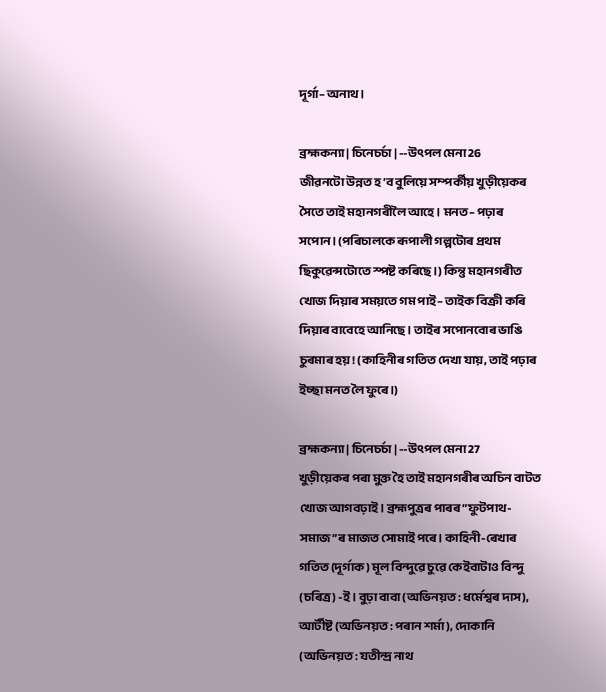দূৰ্গা– অনাথ।

ব্ৰহ্মকন্যা | চিনেচৰ্চা | --উৎপল মেনা 26
জীৱনটো উন্নত হ’ব বুলিয়ে সম্পৰ্কীয় খুড়ীয়েকৰ সৈতে তাই মহানগৰীলৈ আহে। মনত– পঢ়াৰ সপোন। (পৰিচালকে ৰূপালী গল্পটোৰ প্ৰথম ছিকুৱেন্সটোতে স্পষ্ট কৰিছে।) কিন্তু মহানগৰীত খোজ দিয়াৰ সময়তে গম পাই– তাইক বিক্ৰী কৰি দিয়াৰ বাবেহে আনিছে। তাইৰ সপোনবোৰ ভাঙি চুৰমাৰ হয়! (কাহিনীৰ গতিত দেখা যায়, তাই পঢ়াৰ ইচ্ছা মনত লৈ ফুৰে।)

ব্ৰহ্মকন্যা | চিনেচৰ্চা | --উৎপল মেনা 27
খুড়ীয়েকৰ পৰা মুক্ত হৈ তাই মহানগৰীৰ অচিন বাটত খোজ আগবঢ়াই। ব্ৰহ্মপুত্ৰৰ পাৰৰ “ফুটপাথ-সমাজ”ৰ মাজত সোমাই পৰে। কাহিনী-ৰেখাৰ গতিত (দূৰ্গাক) মূল বিন্দুৱে চুৱে কেইবাটাও বিন্দু (চৰিত্ৰ) -ই। বুঢ়া বাবা (অভিনয়ত: ধৰ্মেশ্বৰ দাস), আৰ্টীষ্ট (অভিনয়ত: পৰান শৰ্মা), দোকানি (অভিনয়ত: যতীন্দ্ৰ নাথ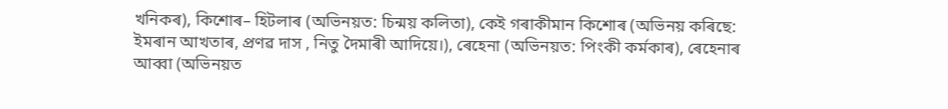খনিকৰ), কিশোৰ– হিটলাৰ (অভিনয়ত: চিন্ময় কলিতা), কেই গৰাকীমান কিশোৰ (অভিনয় কৰিছে: ইমৰান আখতাৰ, প্ৰণৱ দাস , নিতু দৈমাৰী আদিয়ে।), ৰেহেনা (অভিনয়ত: পিংকী কৰ্মকাৰ), ৰেহেনাৰ আব্বা (অভিনয়ত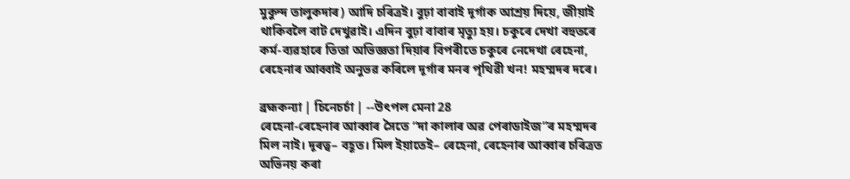মুকুন্দ তালুকদাৰ) আদি চৰিত্ৰই। বুঢ়া বাবাই দূৰ্গাক আশ্ৰয় দিয়ে, জীয়াই থাকিবলৈ বাট দেখুৱাই। এদিন বুঢ়া বাবাৰ মৃত্যু হয়। চকুৰে দেখা বহুতৰে কৰ্ম-ব্যৱহাৰে তিতা অভিজ্ঞতা দিয়াৰ বিপৰীতে চকুৰে নেদেখা ৰেহেনা, ৰেহেনাৰ আব্বাই অনুভৱ কৰিলে দূৰ্গাৰ মনৰ পৃথিৱী খন! মহম্মদৰ দৰে।

ব্ৰহ্মকন্যা | চিনেচৰ্চা | --উৎপল মেনা 28
ৰেহেনা-ৰেহেনাৰ আব্বাৰ সৈতে “দা কালাৰ অৱ পেৰাডাইজ”ৰ মহম্মদৰ মিল নাই। দূৰত্ব– বহূত। মিল ইয়াতেই– ৰেহেনা, ৰেহেনাৰ আব্বাৰ চৰিত্ৰত অভিনয় কৰা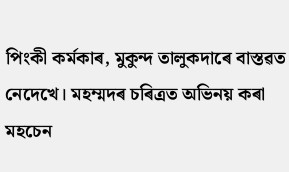পিংকী কৰ্মকাৰ, মুকুন্দ তালুকদাৰে বাস্তৱত নেদেখে। মহম্মদৰ চৰিত্ৰত অভিনয় কৰা মহচেন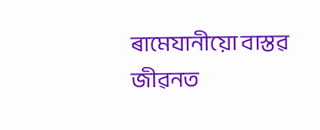ৰামেযানীয়ো বাস্তৱ জীৱনত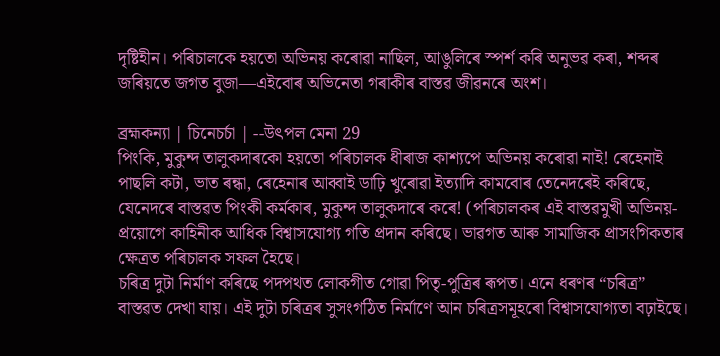দৃষ্টিহীন। পৰিচালকে হয়তো অভিনয় কৰোৱা নাছিল, আঙুলিৰে স্পৰ্শ কৰি অনুভৱ কৰা, শব্দৰ জৰিয়তে জগত বুজা—এইবোৰ অভিনেতা গৰাকীৰ বাস্তৱ জীৱনৰে অংশ।

ব্ৰহ্মকন্যা | চিনেচৰ্চা | --উৎপল মেনা 29
পিংকি, মুকুন্দ তালুকদাৰকো হয়তো পৰিচালক ধীৰাজ কাশ্যপে অভিনয় কৰোৱা নাই! ৰেহেনাই পাছলি কটা, ভাত ৰন্ধা, ৰেহেনাৰ আব্বাই ডাঢ়ি খুৰোৱা ইত্যাদি কামবোৰ তেনেদৰেই কৰিছে, যেনেদৰে বাস্তৱত পিংকী কৰ্মকাৰ, মুকুন্দ তালুকদাৰে কৰে! (পৰিচালকৰ এই বাস্তৱমুখী অভিনয়-প্ৰয়োগে কাহিনীক আধিক বিশ্বাসযোগ্য গতি প্ৰদান কৰিছে। ভাৱগত আৰু সামাজিক প্ৰাসংগিকতাৰ ক্ষেত্ৰত পৰিচালক সফল হৈছে।
চৰিত্ৰ দুটা নিৰ্মাণ কৰিছে পদপথত লোকগীত গোৱা পিতৃ-পুত্ৰিৰ ৰূপত। এনে ধৰণৰ “চৰিত্ৰ” বাস্তৱত দেখা যায়। এই দুটা চৰিত্ৰৰ সুসংগঠিত নিৰ্মাণে আন চৰিত্ৰসমূহৰো বিশ্বাসযোগ্যতা বঢ়াইছে।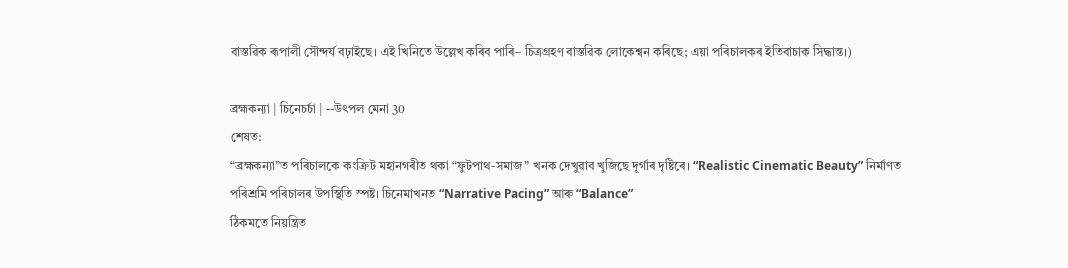বাস্তৱিক ৰূপালী সৌন্দৰ্য বঢ়াইছে। এই খিনিতে উল্লেখ কৰিব পাৰি– চিত্ৰগ্ৰহণ বাস্তৱিক লোকেশ্বন কৰিছে; এয়া পৰিচালকৰ ইতিবাচাক সিদ্ধান্ত।)

ব্ৰহ্মকন্যা | চিনেচৰ্চা | --উৎপল মেনা 30
শেষত:
“ব্ৰহ্মকন্যা”ত পৰিচালকে কংক্রিট মহানগৰীত থকা “ফুটপাথ-সমাজ” খনক দেখুৱাব খুজিছে দূৰ্গাৰ দৃষ্টিৰে। “Realistic Cinematic Beauty” নিৰ্মাণত পৰিশ্ৰমি পৰিচালৰ উপস্থিতি স্পষ্ট। চিনেমাখনত “Narrative Pacing” আৰু “Balance”
ঠিকমতে নিয়ন্ত্ৰিত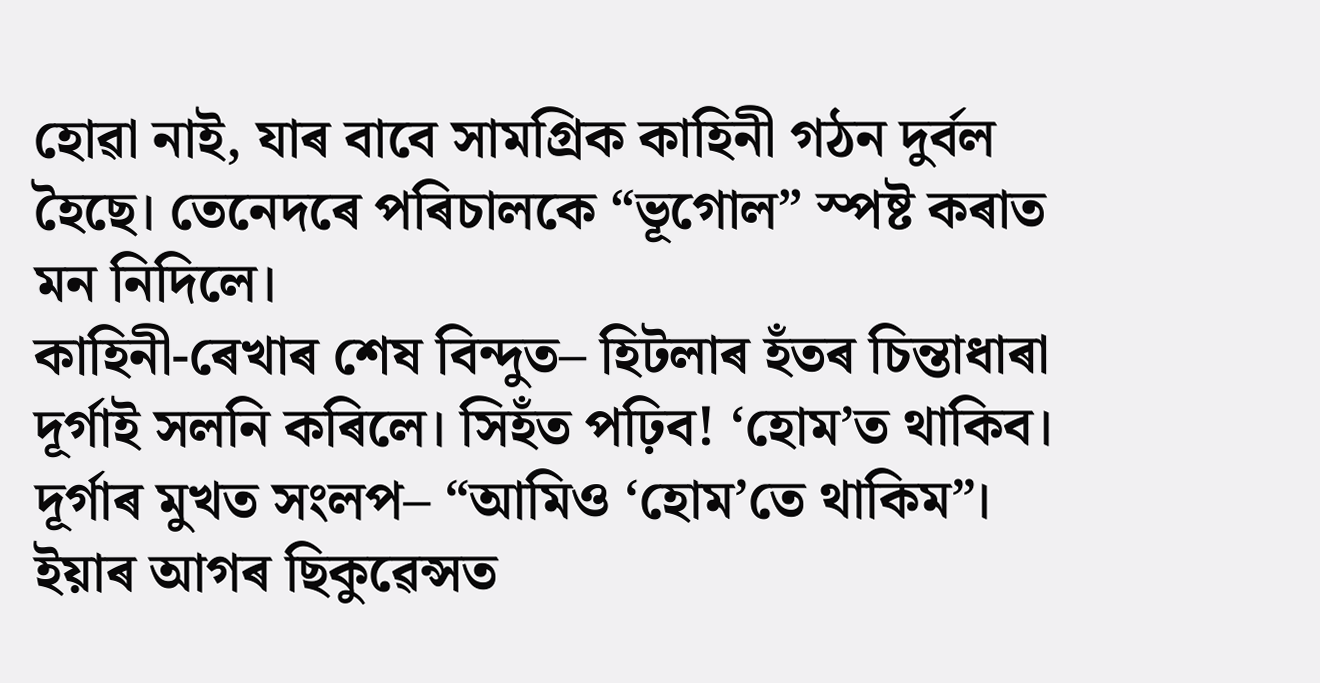হোৱা নাই, যাৰ বাবে সামগ্ৰিক কাহিনী গঠন দুৰ্বল হৈছে। তেনেদৰে পৰিচালকে “ভূগোল” স্পষ্ট কৰাত মন নিদিলে।
কাহিনী-ৰেখাৰ শেষ বিন্দুত– হিটলাৰ হঁতৰ চিন্তাধাৰা দূৰ্গাই সলনি কৰিলে। সিহঁত পঢ়িব! ‘হোম’ত থাকিব। দূৰ্গাৰ মুখত সংলপ– “আমিও ‘হোম’তে থাকিম”। ইয়াৰ আগৰ ছিকুৱেন্সত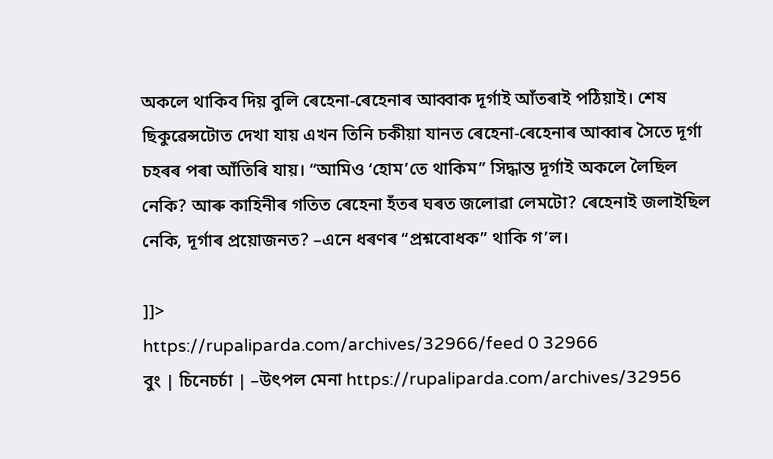অকলে থাকিব দিয় বুলি ৰেহেনা-ৰেহেনাৰ আব্বাক দূৰ্গাই আঁতৰাই পঠিয়াই। শেষ ছিকুৱেন্সটোত দেখা যায় এখন তিনি চকীয়া যানত ৰেহেনা-ৰেহেনাৰ আব্বাৰ সৈতে দূৰ্গা চহৰৰ পৰা আঁতিৰি যায়। “আমিও ‘হোম’তে থাকিম” সিদ্ধান্ত দূৰ্গাই অকলে লৈছিল নেকি? আৰু কাহিনীৰ গতিত ৰেহেনা হঁতৰ ঘৰত জলোৱা লেমটো? ৰেহেনাই জলাইছিল নেকি, দূৰ্গাৰ প্ৰয়োজনত? –এনে ধৰণৰ “প্ৰশ্নবোধক” থাকি গ’ল।

]]>
https://rupaliparda.com/archives/32966/feed 0 32966
বুং | চিনেচৰ্চা | –উৎপল মেনা https://rupaliparda.com/archives/32956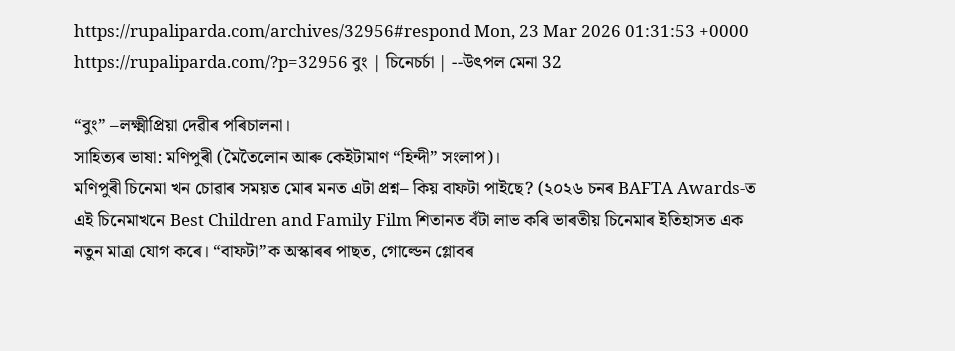https://rupaliparda.com/archives/32956#respond Mon, 23 Mar 2026 01:31:53 +0000 https://rupaliparda.com/?p=32956 বুং | চিনেচৰ্চা | --উৎপল মেনা 32

“বুং” –লক্ষ্মীপ্ৰিয়া দেৱীৰ পৰিচালনা।
সাহিত্যৰ ভাষা: মণিপুৰী (মৈতৈলোন আৰু কেইটামাণ “হিন্দী” সংলাপ)।
মণিপুৰী চিনেমা খন চোৱাৰ সময়ত মোৰ মনত এটা প্ৰশ্ন– কিয় বাফটা পাইছে? (২০২৬ চনৰ BAFTA Awards-ত এই চিনেমাখনে Best Children and Family Film শিতানত বঁটা লাভ কৰি ভাৰতীয় চিনেমাৰ ইতিহাসত এক নতুন মাত্ৰা যোগ কৰে। “বাফটা”ক অস্কাৰৰ পাছত, গোল্ডেন গ্লোবৰ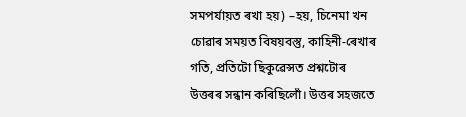সমপৰ্যায়ত ৰখা হয়) –হয়, চিনেমা খন চোৱাৰ সময়ত বিষয়বস্তু, কাহিনী-ৰেখাৰ গতি, প্ৰতিটো ছিকুৱেন্সত প্ৰশ্নটোৰ উত্তৰৰ সন্ধান কৰিছিলোঁ। উত্তৰ সহজতে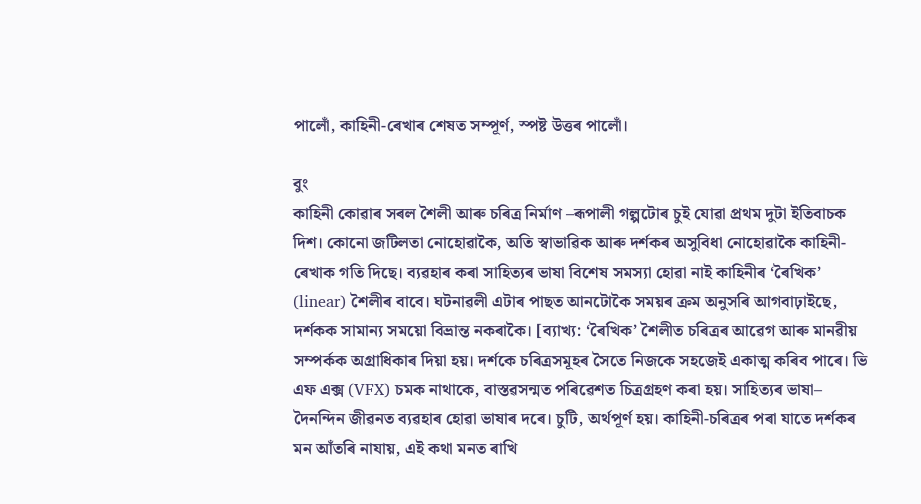পালোঁ, কাহিনী-ৰেখাৰ শেষত সম্পূৰ্ণ, স্পষ্ট উত্তৰ পালোঁ।

বুং
কাহিনী কোৱাৰ সৰল শৈলী আৰু চৰিত্ৰ নিৰ্মাণ –ৰূপালী গল্পটোৰ চুই যোৱা প্ৰথম দুটা ইতিবাচক দিশ। কোনো জটিলতা নোহোৱাকৈ, অতি স্বাভাৱিক আৰু দৰ্শকৰ অসুবিধা নোহোৱাকৈ কাহিনী-ৰেখাক গতি দিছে। ব্যৱহাৰ কৰা সাহিত্যৰ ভাষা বিশেষ সমস্যা হোৱা নাই কাহিনীৰ ‘ৰৈখিক’ (linear) শৈলীৰ বাবে। ঘটনাৱলী এটাৰ পাছত আনটোকৈ সময়ৰ ক্ৰম অনুসৰি আগবাঢ়াইছে, দৰ্শকক সামান্য সময়ো বিভ্ৰান্ত নকৰাকৈ। [ব্যাখ্য: ‘ৰৈখিক’ শৈলীত চৰিত্ৰৰ আৱেগ আৰু মানৱীয় সম্পৰ্কক অগ্ৰাধিকাৰ দিয়া হয়। দৰ্শকে চৰিত্ৰসমূহৰ সৈতে নিজকে সহজেই একাত্ম কৰিব পাৰে। ভি এফ এক্স (VFX) চমক নাথাকে, বাস্তৱসন্মত পৰিৱেশত চিত্ৰগ্ৰহণ কৰা হয়। সাহিত্যৰ ভাষা– দৈনন্দিন জীৱনত ব্যৱহাৰ হোৱা ভাষাৰ দৰে। চুটি, অৰ্থপূৰ্ণ হয়। কাহিনী-চৰিত্ৰৰ পৰা যাতে দৰ্শকৰ মন আঁতৰি নাযায়, এই কথা মনত ৰাখি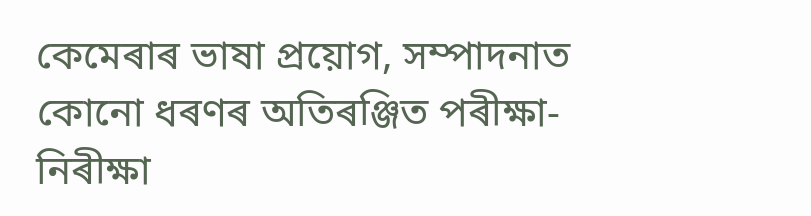কেমেৰাৰ ভাষা প্ৰয়োগ, সম্পাদনাত কোনো ধৰণৰ অতিৰঞ্জিত পৰীক্ষা-নিৰীক্ষা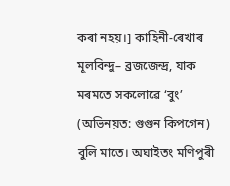কৰা নহয়।] কাহিনী-ৰেখাৰ মূলবিন্দু– ব্ৰজজেন্দ্ৰ, যাক মৰমতে সকলোৱে ‘বুং’ (অভিনয়ত: গুগুন কিপগেন) বুলি মাতে। অঘাইতং মণিপুৰী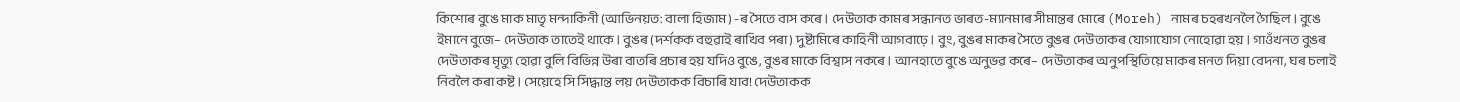কিশোৰ বুঙে মাক মাতৃ মন্দাকিনী (আভিনয়ত: বালা হিজাম) -ৰ সৈতে বাস কৰে। দেউতাক কামৰ সন্ধানত ভাৰত-ম্যানমাৰ সীমান্তৰ মোৰে (Moreh) নামৰ চহৰখনলৈ গৈছিল। বুঙে ইমানে বুজে– দেউতাক তাতেই থাকে। বুঙৰ (দৰ্শকক বহুৱাই ৰাখিব পৰা) দুষ্টামিৰে কাহিনী আগবাঢ়ে। বুং, বুঙৰ মাকৰ সৈতে বুঙৰ দেউতাকৰ যোগাযোগ নোহোৱা হয়। গাওঁখনত বুঙৰ দেউতাকৰ মৃত্যু হোৱা বুলি বিভিন্ন উৰা বাতৰি প্ৰচাৰ হয় যদিও বুঙে, বুঙৰ মাকে বিশ্বাস নকৰে। আনহাতে বুঙে অনুভৱ কৰে– দেউতাকৰ অনুপস্থিতিয়ে মাকৰ মনত দিয়া বেদনা, ঘৰ চলাই নিবলৈ কৰা কষ্ট। সেয়েহে সি সিদ্ধান্ত লয় দেউতাকক বিচাৰি যাব! দেউতাকক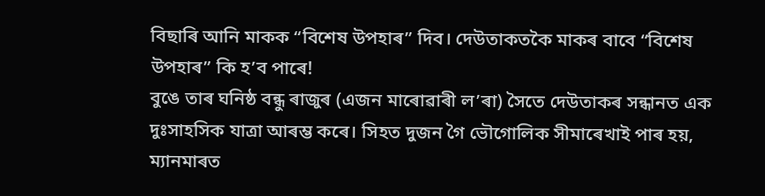বিছাৰি আনি মাকক “বিশেষ উপহাৰ” দিব। দেউতাকতকৈ মাকৰ বাবে “বিশেষ উপহাৰ” কি হ’ব পাৰে!
বুঙে তাৰ ঘনিষ্ঠ বন্ধু ৰাজুৰ (এজন মাৰোৱাৰী ল’ৰা) সৈতে দেউতাকৰ সন্ধানত এক দুঃসাহসিক যাত্ৰা আৰম্ভ কৰে। সিহত দুজন গৈ ভৌগোলিক সীমাৰেখাই পাৰ হয়, ম্যানমাৰত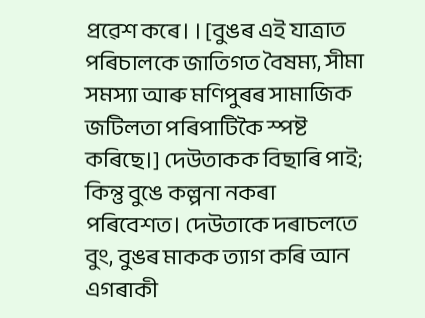প্ৰৱেশ কৰে। । [বুঙৰ এই যাত্ৰাত পৰিচালকে জাতিগত বৈষম্য, সীমা সমস্যা আৰু মণিপুৰৰ সামাজিক জটিলতা পৰিপাটিকৈ স্পষ্ট কৰিছে।] দেউতাকক বিছাৰি পাই; কিন্তু বুঙে কল্পনা নকৰা পৰিবেশত। দেউতাকে দৰাচলতে বুং, বুঙৰ মাকক ত্যাগ কৰি আন এগৰাকী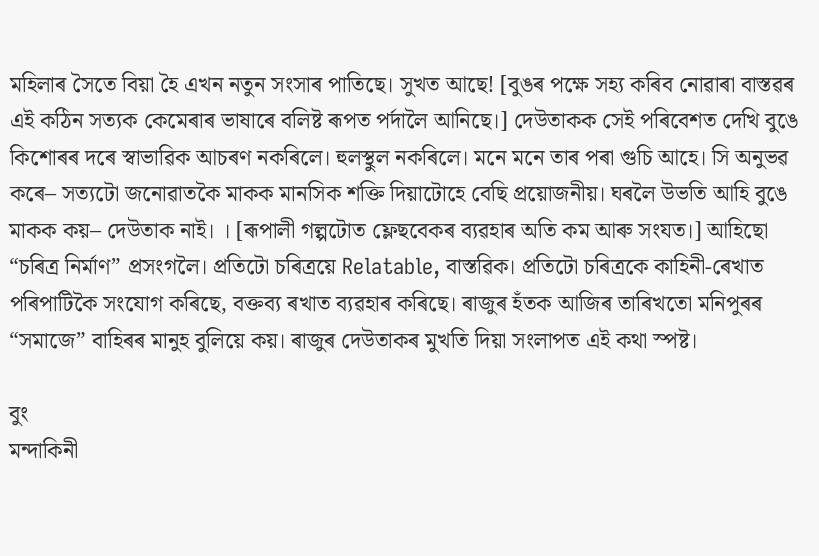মহিলাৰ সৈতে বিয়া হৈ এখন নতুন সংসাৰ পাতিছে। সুখত আছে! [বুঙৰ পক্ষে সহ্য কৰিব নোৱাৰা বাস্তৱৰ এই কঠিন সত্যক কেমেৰাৰ ভাষাৰে বলিষ্ট ৰূপত পৰ্দালৈ আনিছে।] দেউতাকক সেই পৰিবেশত দেখি বুঙে কিশোৰৰ দৰে স্বাভাৱিক আচৰণ নকৰিলে। হুলস্থুল নকৰিলে। মনে মনে তাৰ পৰা গুচি আহে। সি অনুভৱ কৰে– সত্যটো জনোৱাতকৈ মাকক মানসিক শক্তি দিয়াটোহে বেছি প্ৰয়োজনীয়। ঘৰলৈ উভতি আহি বুঙে মাকক কয়– দেউতাক নাই। । [ৰূপালী গল্পটোত ফ্লেছবেকৰ ব্যৱহাৰ অতি কম আৰু সংযত।] আহিছো “চৰিত্ৰ নিৰ্মাণ” প্ৰসংগলৈ। প্ৰতিটো চৰিত্ৰয়ে Relatable, বাস্তৱিক। প্ৰতিটো চৰিত্ৰকে কাহিনী-ৰেখাত পৰিপাটিকৈ সংযোগ কৰিছে, বক্তব্য ৰখাত ব্যৱহাৰ কৰিছে। ৰাজুৰ হঁতক আজিৰ তাৰিখতো মনিপুৰৰ “সমাজে” বাহিৰৰ মানুহ বুলিয়ে কয়। ৰাজুৰ দেউতাকৰ মুখতি দিয়া সংলাপত এই কথা স্পষ্ট।

বুং
মন্দাকিনী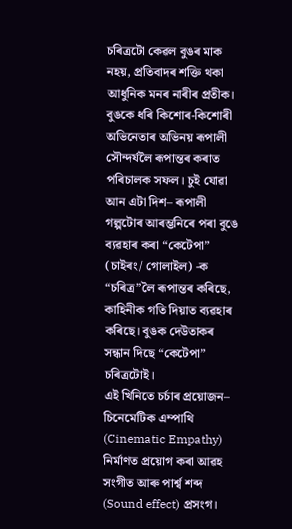চৰিত্ৰটো কেৱল বুঙৰ মাক নহয়, প্ৰতিবাদৰ শক্তি থকা আধুনিক মনৰ নাৰীৰ প্ৰতীক। বুঙকে ধৰি কিশোৰ-কিশোৰী অভিনেতাৰ অভিনয় ৰূপালী সৌন্দৰ্যলৈ ৰূপান্তৰ কৰাত পৰিচালক সফল। চুই যোৱা আন এটা দিশ– ৰূপালী গল্পটোৰ আৰম্ভনিৰে পৰা বুঙে ব্যৱহাৰ কৰা “কেটেপা” (চাইৰং/ গোলাইল) -ক “চৰিত্ৰ”লৈ ৰূপান্তৰ কৰিছে, কাহিনীক গতি দিয়াত ব্যৱহাৰ কৰিছে। বুঙক দেউতাকৰ সন্ধান দিছে “কেটেপা” চৰিত্ৰটোই।
এই খিনিতে চৰ্চাৰ প্ৰয়োজন– চিনেমেটিক এম্পাথি (Cinematic Empathy) নিৰ্মাণত প্ৰয়োগ কৰা আৱহ সংগীত আৰু পাৰ্শ্ব শব্দ (Sound effect) প্ৰসংগ।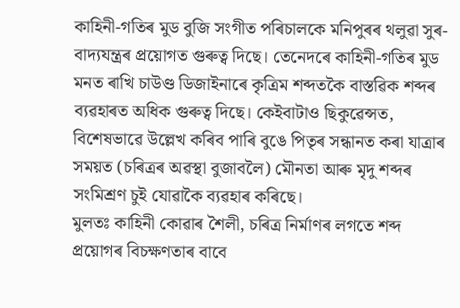কাহিনী-গতিৰ মুড বুজি সংগীত পৰিচালকে মনিপুৰৰ থলুৱা সুৰ-বাদ্যযন্ত্ৰৰ প্ৰয়োগত গুৰুত্ব দিছে। তেনেদৰে কাহিনী-গতিৰ মুড মনত ৰাখি চাউণ্ড ডিজাইনাৰে কৃত্ৰিম শব্দতকৈ বাস্তৱিক শব্দৰ ব্যৱহাৰত অধিক গুৰুত্ব দিছে। কেইবাটাও ছিকুৱেন্সত, বিশেষভাৱে উল্লেখ কৰিব পাৰি বুঙে পিতৃৰ সন্ধানত কৰা যাত্ৰাৰ সময়ত (চৰিত্ৰৰ অৱস্থা বুজাবলৈ) মৌনতা আৰু মৃদু শব্দৰ সংমিশ্ৰণ চুই যোৱাকৈ ব্যৱহাৰ কৰিছে।
মুলতঃ কাহিনী কোৱাৰ শৈলী, চৰিত্ৰ নিৰ্মাণৰ লগতে শব্দ প্ৰয়োগৰ বিচক্ষণতাৰ বাবে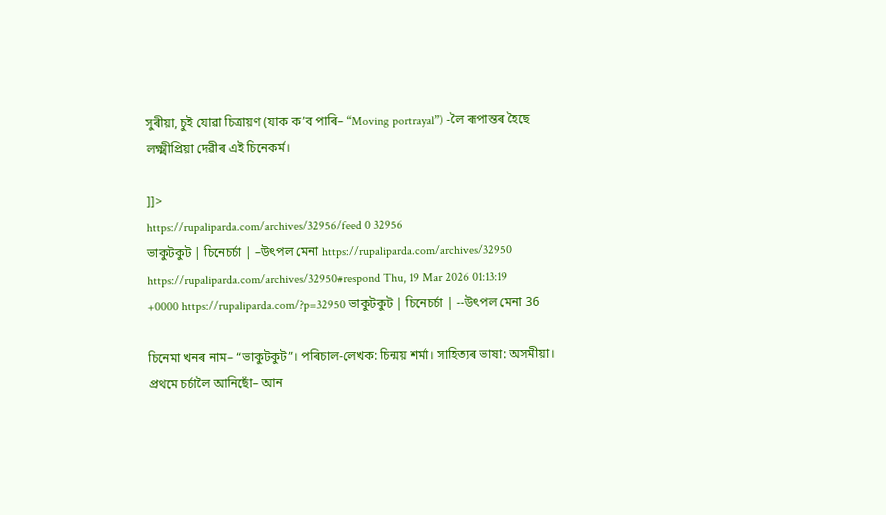সুৰীয়া, চুই যোৱা চিত্ৰায়ণ (যাক ক’ব পাৰি– “Moving portrayal”) -লৈ ৰূপান্তৰ হৈছে লক্ষ্মীপ্ৰিয়া দেৱীৰ এই চিনেকৰ্ম।

]]>
https://rupaliparda.com/archives/32956/feed 0 32956
ভাকুটকুট | চিনেচৰ্চা | –উৎপল মেনা https://rupaliparda.com/archives/32950 https://rupaliparda.com/archives/32950#respond Thu, 19 Mar 2026 01:13:19 +0000 https://rupaliparda.com/?p=32950 ভাকুটকুট | চিনেচৰ্চা | --উৎপল মেনা 36

চিনেমা খনৰ নাম– “ভাকুটকুট”। পৰিচাল-লেখক: চিন্ময় শৰ্মা। সাহিত্যৰ ভাষা: অসমীয়া।
প্ৰথমে চৰ্চালৈ আনিছোঁ– আন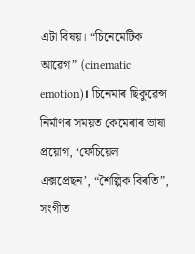এটা বিষয়। “চিনেমেটিক আৱেগ” (cinematic emotion)। চিনেমাৰ ছিকুৱেন্স নিৰ্মাণৰ সময়ত কেমেৰাৰ ভাষা প্ৰয়োগ, ‘ফেচিয়েল এক্সপ্ৰেছন’, “শৈল্পিক বিৰতি”, সংগীত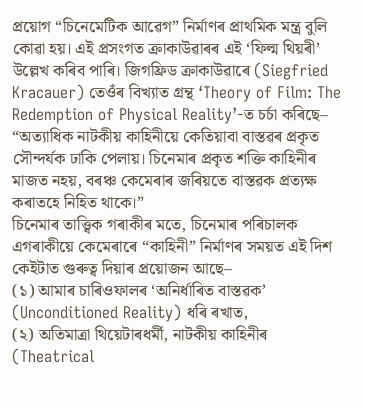প্ৰয়োগ “চিনেমেটিক আৱেগ” নিৰ্মাণৰ প্ৰাথমিক মন্ত্ৰ বুলি কোৱা হয়। এই প্ৰসংগত ক্ৰাকাউৱাৰৰ এই ‘ফিল্ম থিয়ৰী’ উল্লেখ কৰিব পাৰি। জিগফ্ৰিড ক্ৰাকাউৱাৰে (Siegfried Kracauer) তেওঁৰ বিখ্যাত গ্ৰন্থ ‘Theory of Film: The Redemption of Physical Reality’-ত চৰ্চা কৰিছে– “অত্যাধিক নাটকীয় কাহিনীয়ে কেতিয়াবা বাস্তৱৰ প্ৰকৃত সৌন্দৰ্যক ঢাকি পেলায়। চিনেমাৰ প্ৰকৃত শক্তি কাহিনীৰ মাজত নহয়, বৰঞ্চ কেমেৰাৰ জৰিয়তে বাস্তৱক প্ৰত্যক্ষ কৰাতহে নিহিত থাকে।”
চিনেমাৰ তাত্ত্বিক গৰাকীৰ মতে, চিনেমাৰ পৰিচালক এগৰাকীয়ে কেমেৰাৰে “কাহিনী” নিৰ্মাণৰ সময়ত এই দিশ কেইটাত গুৰুত্ব দিয়াৰ প্ৰয়োজন আছে–
(১) আমাৰ চাৰিওফালৰ ‘অনিৰ্ধাৰিত বাস্তৱক’ (Unconditioned Reality) ধৰি ৰখাত,
(২) অতিমাত্ৰা থিয়েটাৰধৰ্মী, নাটকীয় কাহিনীৰ (Theatrical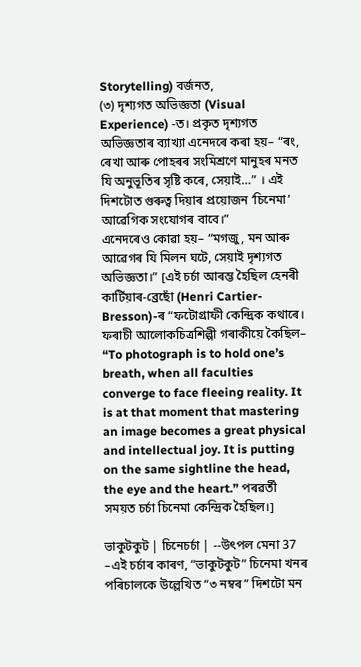Storytelling) বৰ্জনত,
(৩) দৃশ্যগত অভিজ্ঞতা (Visual Experience) -ত। প্ৰকৃত দৃশ্যগত অভিজ্ঞতাৰ ব্যাখ্যা এনেদৰে কৰা হয়– “ৰং, ৰেখা আৰু পোহৰৰ সংমিশ্ৰণে মানুহৰ মনত যি অনুভূতিৰ সৃষ্টি কৰে, সেয়াই…” । এই দিশটোত গুৰুত্ব দিয়াৰ প্ৰয়োজন ‘চিনেমা’ আৱেগিক সংযোগৰ বাবে।”
এনেদৰেও কোৱা হয়– “মগজু, মন আৰু আৱেগৰ যি মিলন ঘটে, সেয়াই দৃশ্যগত অভিজ্ঞতা।” [এই চৰ্চা আৰম্ভ হৈছিল হেনৰী কাৰ্টিয়াৰ-ব্ৰেছোঁ (Henri Cartier-Bresson)-ৰ “ফটোগ্ৰাফী কেন্দ্ৰিক কথাৰে। ফৰাচী আলোকচিত্ৰশিল্পী গৰাকীয়ে কৈছিল–
“To photograph is to hold one’s breath, when all faculties converge to face fleeing reality. It is at that moment that mastering an image becomes a great physical and intellectual joy. It is putting on the same sightline the head, the eye and the heart.” পৰৱৰ্তী সময়ত চৰ্চা চিনেমা কেন্দ্ৰিক হৈছিল।]

ভাকুটকুট | চিনেচৰ্চা | --উৎপল মেনা 37
–এই চৰ্চাৰ কাৰণ, “ভাকুটকুট” চিনেমা খনৰ পৰিচালকে উল্লেখিত “৩ নম্বৰ” দিশটো মন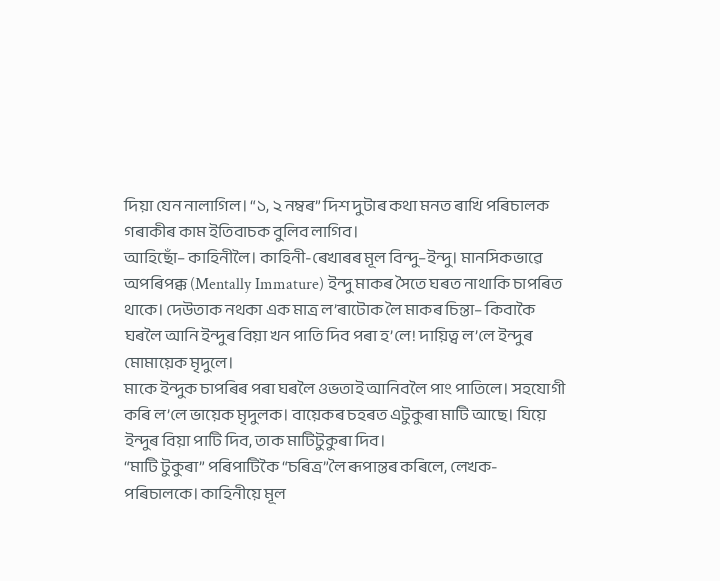দিয়া যেন নালাগিল। “১, ২ নম্বৰ” দিশ দুটাৰ কথা মনত ৰাখি পৰিচালক গৰাকীৰ কাম ইতিবাচক বুলিব লাগিব।
আহিছোঁ– কাহিনীলৈ। কাহিনী-ৰেখাৰৰ মূল বিন্দু–ইন্দু। মানসিকভাৱে অপৰিপক্ক (Mentally Immature) ইন্দু মাকৰ সৈতে ঘৰত নাথাকি চাপৰিত থাকে। দেউতাক নথকা এক মাত্ৰ ল’ৰাটোক লৈ মাকৰ চিন্তা– কিবাকৈ ঘৰলৈ আনি ইন্দুৰ বিয়া খন পাতি দিব পৰা হ’লে! দায়িত্ব ল’লে ইন্দুৰ মোমায়েক মৃদুলে।
মাকে ইন্দুক চাপৰিৰ পৰা ঘৰলৈ ওভতাই আনিবলৈ পাং পাতিলে। সহযোগী কৰি ল’লে ভায়েক মৃদুলক। বায়েকৰ চহৰত এটুকুৰা মাটি আছে। যিয়ে ইন্দুৰ বিয়া পাটি দিব, তাক মাটিটুকুৰা দিব।
“মাটি টুকুৰা” পৰিপাটিকৈ “চৰিত্ৰ”লৈ ৰূপান্তৰ কৰিলে, লেখক-পৰিচালকে। কাহিনীয়ে মূল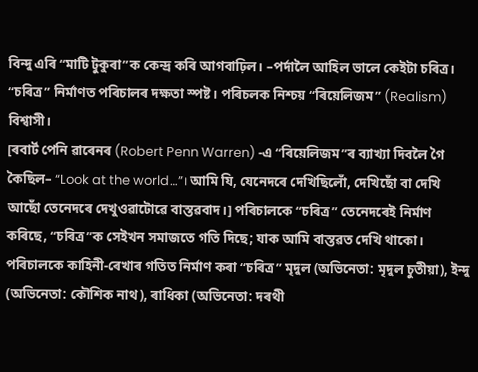বিন্দু এৰি “মাটি টুকুৰা”ক কেন্দ্ৰ কৰি আগবাঢ়িল। –পৰ্দালৈ আহিল ভালে কেইটা চৰিত্ৰ। “চৰিত্ৰ” নিৰ্মাণত পৰিচালৰ দক্ষতা স্পষ্ট। পৰিচলক নিশ্চয় “ৰিয়েলিজম” (Realism) বিশ্বাসী।
[ৰবাৰ্ট পেনি ৱাৰেনৰ (Robert Penn Warren) -এ “ৰিয়েলিজম”ৰ ব্যাখ্যা দিবলৈ গৈ কৈছিল– “Look at the world…”। আমি যি, যেনেদৰে দেখিছিলোঁ, দেখিছোঁ বা দেখি আছোঁ তেনেদৰে দেখুওৱাটোৱে বাস্তৱবাদ।] পৰিচালকে “চৰিত্ৰ” তেনেদৰেই নিৰ্মাণ কৰিছে, “চৰিত্ৰ”ক সেইখন সমাজতে গতি দিছে; যাক আমি বাস্তৱত দেখি থাকো। পৰিচালকে কাহিনী-ৰেখাৰ গতিত নিৰ্মাণ কৰা “চৰিত্ৰ” মৃদুল (অভিনেতা: মৃদুল চুতীয়া), ইন্দু (অভিনেতা: কৌশিক নাথ), ৰাধিকা (অভিনেতা: দৰথী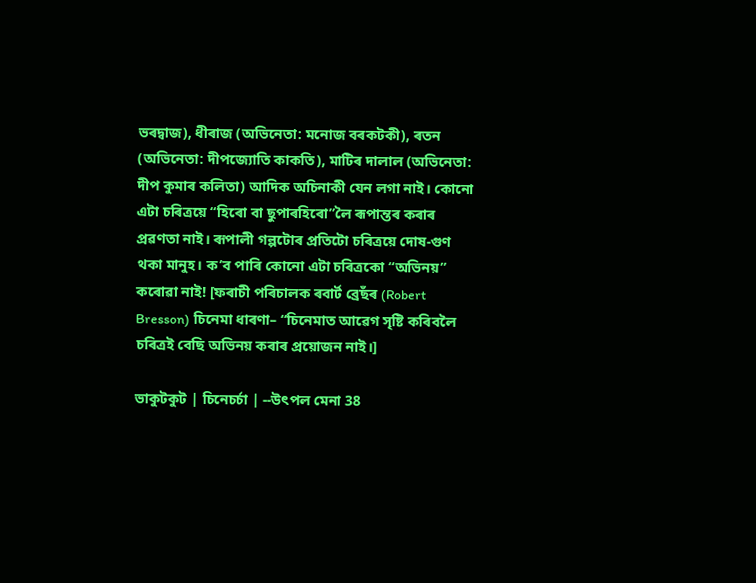ভৰদ্বাজ), ধীৰাজ (অভিনেতা: মনোজ বৰকটকী), ৰতন (অভিনেতা: দীপজ্যোতি কাকতি), মাটিৰ দালাল (অভিনেতা: দীপ কুমাৰ কলিতা) আদিক অচিনাকী যেন লগা নাই। কোনো এটা চৰিত্ৰয়ে “হিৰো বা ছুপাৰহিৰো”লৈ ৰূপান্তৰ কৰাৰ প্ৰৱণতা নাই। ৰূপালী গল্পটোৰ প্ৰতিটো চৰিত্ৰয়ে দোষ-গুণ থকা মানুহ। ক’ব পাৰি কোনো এটা চৰিত্ৰকো “অভিনয়” কৰোৱা নাই! [ফৰাচী পৰিচালক ৰবাৰ্ট ব্ৰেছঁৰ (Robert Bresson) চিনেমা ধাৰণা– “চিনেমাত আৱেগ সৃষ্টি কৰিবলৈ চৰিত্ৰই বেছি অভিনয় কৰাৰ প্ৰয়োজন নাই।]

ভাকুটকুট | চিনেচৰ্চা | --উৎপল মেনা 38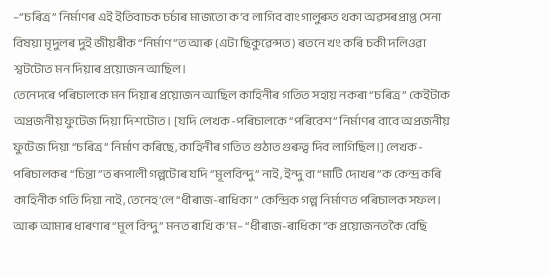–“চৰিত্ৰ” নিৰ্মাণৰ এই ইতিবাচক চৰ্চাৰ মাজতো ক’ব লাগিব বাংগালুৰুত থকা অৱসৰপ্ৰাপ্ত সেনা বিষয়া মৃদুলৰ দুই জীয়ৰীক “নিৰ্মাণ”ত আৰু (এটা ছিকুৱেন্সত) ৰতনে খং কৰি চকী দলিওৱা শ্বটটোত মন দিয়াৰ প্ৰয়োজন আছিল।
তেনেদৰে পৰিচালকে মন দিয়াৰ প্ৰয়োজন আছিল কাহিনীৰ গতিত সহায় নকৰা “চৰিত্ৰ” কেইটাক অপ্ৰজনীয় ফুটেজ দিয়া দিশটোত। [যদি লেখক-পৰিচালকে “পৰিবেশ” নিৰ্মাণৰ বাবে অপ্ৰজনীয় ফুটেজ দিয়া “চৰিত্ৰ” নিৰ্মাণ কৰিছে, কাহিনীৰ গতিত গুঠাত গুৰুত্ব দিব লাগিছিল।] লেখক-পৰিচালকৰ “চিন্তা”ত ৰূপালী গল্পটোৰ যদি “মূলবিন্দু” নাই, ইন্দু বা “মাটি দোখৰ”ক কেন্দ্ৰ কৰি কাহিনীক গতি দিয়া নাই, তেনেহ’লে “ধীৰাজ-ৰাধিকা” কেন্দ্ৰিক গল্প নিৰ্মাণত পৰিচালক সফল। আৰু আমাৰ ধাৰণাৰ “মূল বিন্দু” মনত ৰাখি ক’ম– “ধীৰাজ-ৰাধিকা”ক প্ৰয়োজনতকৈ বেছি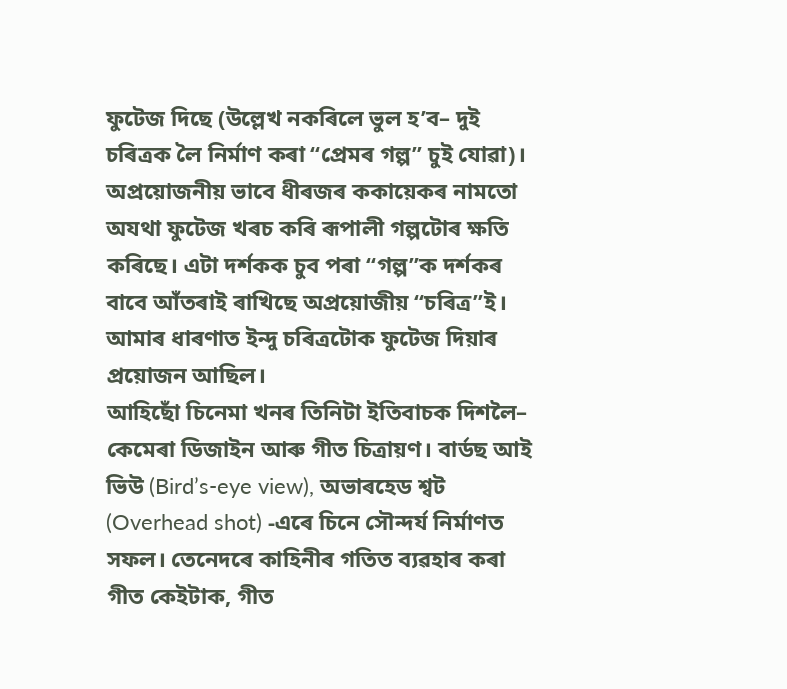ফুটেজ দিছে (উল্লেখ নকৰিলে ভুল হ’ব– দুই চৰিত্ৰক লৈ নিৰ্মাণ কৰা “প্ৰেমৰ গল্প” চুই যোৱা)। অপ্ৰয়োজনীয় ভাবে ধীৰজৰ ককায়েকৰ নামতো অযথা ফুটেজ খৰচ কৰি ৰূপালী গল্পটোৰ ক্ষতি কৰিছে। এটা দৰ্শকক চুব পৰা “গল্প”ক দৰ্শকৰ বাবে আঁতৰাই ৰাখিছে অপ্ৰয়োজীয় “চৰিত্ৰ”ই। আমাৰ ধাৰণাত ইন্দু চৰিত্ৰটোক ফুটেজ দিয়াৰ প্ৰয়োজন আছিল।
আহিছোঁ চিনেমা খনৰ তিনিটা ইতিবাচক দিশলৈ– কেমেৰা ডিজাইন আৰু গীত চিত্ৰায়ণ। বাৰ্ডছ আই ভিউ (Bird’s-eye view), অভাৰহেড শ্বট (Overhead shot) -এৰে চিনে সৌন্দৰ্য নিৰ্মাণত সফল। তেনেদৰে কাহিনীৰ গতিত ব্যৱহাৰ কৰা গীত কেইটাক, গীত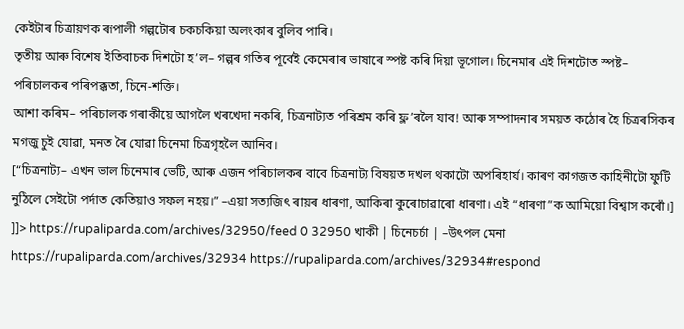কেইটাৰ চিত্ৰায়ণক ৰূপালী গল্পটোৰ চকচকিয়া অলংকাৰ বুলিব পাৰি।
তৃতীয় আৰু বিশেষ ইতিবাচক দিশটো হ’ল– গল্পৰ গতিৰ পূৰ্বেই কেমেৰাৰ ভাষাৰে স্পষ্ট কৰি দিয়া ভূগোল। চিনেমাৰ এই দিশটোত স্পষ্ট– পৰিচালকৰ পৰিপক্কতা, চিনে-শক্তি।
আশা কৰিম– পৰিচালক গৰাকীয়ে আগলৈ খৰখেদা নকৰি, চিত্ৰনাট্যত পৰিশ্ৰম কৰি ফ্ল’ৰলৈ যাব! আৰু সম্পাদনাৰ সময়ত কঠোৰ হৈ চিত্ৰৰসিকৰ মগজু চুই যোৱা, মনত ৰৈ যোৱা চিনেমা চিত্ৰগৃহলৈ আনিব।
[“চিত্ৰনাট্য– এখন ভাল চিনেমাৰ ভেটি, আৰু এজন পৰিচালকৰ বাবে চিত্ৰনাট্য বিষয়ত দখল থকাটো অপৰিহাৰ্য। কাৰণ কাগজত কাহিনীটো ফুটি নুঠিলে সেইটো পৰ্দাত কেতিয়াও সফল নহয়।” –এয়া সত্যজিৎ ৰায়ৰ ধাৰণা, আকিৰা কুৰোচাৱাৰো ধাৰণা। এই “ধাৰণা”ক আমিয়ো বিশ্বাস কৰোঁ।] ]]> https://rupaliparda.com/archives/32950/feed 0 32950 খাকী | চিনেচৰ্চা | –উৎপল মেনা https://rupaliparda.com/archives/32934 https://rupaliparda.com/archives/32934#respond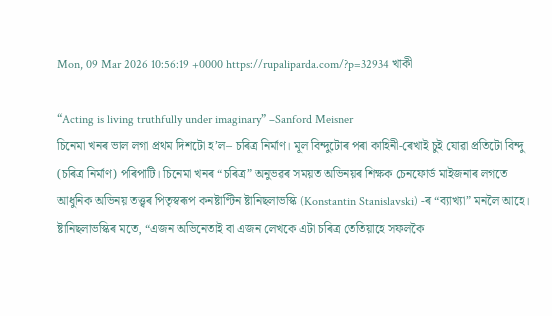Mon, 09 Mar 2026 10:56:19 +0000 https://rupaliparda.com/?p=32934 খাকী

“Acting is living truthfully under imaginary” –Sanford Meisner
চিনেমা খনৰ ভাল লগা প্ৰথম দিশটো হ’ল– চৰিত্ৰ নিৰ্মাণ। মূল বিন্দুটোৰ পৰা কাহিনী-ৰেখাই চুই যোৱা প্ৰতিটো বিন্দু (চৰিত্ৰ নিৰ্মাণ) পৰিপাটি। চিনেমা খনৰ “চৰিত্ৰ” অনুভৱৰ সময়ত অভিনয়ৰ শিক্ষক চেনফোৰ্ড মাইজনাৰ লগতে আধুনিক অভিনয় তত্ত্বৰ পিতৃস্বৰূপ কনষ্টাণ্টিন ষ্টানিছলাভস্কি (Konstantin Stanislavski) -ৰ “ব্যাখ্যা” মনলৈ আহে। ষ্টানিছলাভস্কিৰ মতে, “এজন অভিনেতাই বা এজন লেখকে এটা চৰিত্ৰ তেতিয়াহে সফলকৈ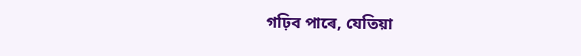গঢ়িব পাৰে, যেতিয়া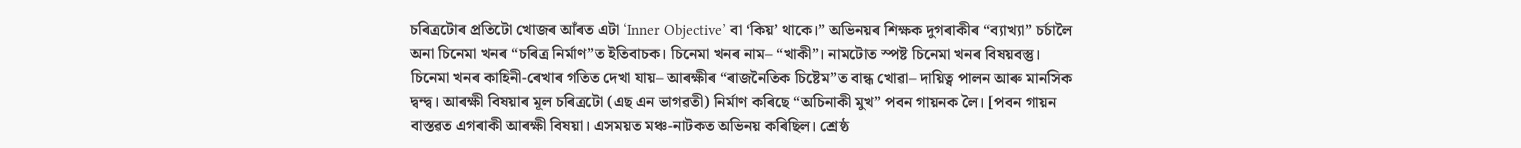চৰিত্ৰটোৰ প্ৰতিটো খোজৰ আঁৰত এটা ‘Inner Objective’ বা ‘কিয়’ থাকে।” অভিনয়ৰ শিক্ষক দুগৰাকীৰ “ব্যাখ্যা” চৰ্চালৈ অনা চিনেমা খনৰ “চৰিত্ৰ নিৰ্মাণ”ত ইতিবাচক। চিনেমা খনৰ নাম– “খাকী”। নামটোত স্পষ্ট চিনেমা খনৰ বিষয়বস্তু।
চিনেমা খনৰ কাহিনী-ৰেখাৰ গতিত দেখা যায়– আৰক্ষীৰ “ৰাজনৈতিক চিষ্টেম”ত বান্ধ খোৱা– দায়িত্ব পালন আৰু মানসিক দ্বন্দ্ব। আৰক্ষী বিষয়াৰ মূল চৰিত্ৰটো (এছ এন ভাগৱতী) নিৰ্মাণ কৰিছে “অচিনাকী মুখ” পবন গায়নক লৈ। [পবন গায়ন বাস্তৱত এগৰাকী আৰক্ষী বিষয়া। এসময়ত মঞ্চ-নাটকত অভিনয় কৰিছিল। শ্ৰেষ্ঠ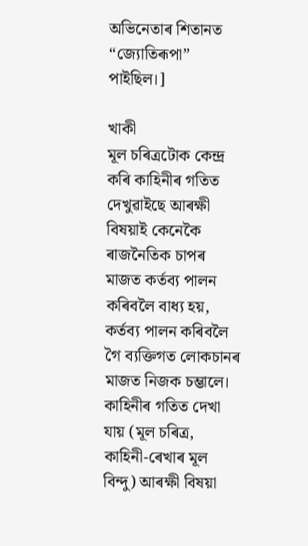অভিনেতাৰ শিতানত “জ্যোতিৰূপা” পাইছিল।]

খাকী
মূল চৰিত্ৰটোক কেন্দ্ৰ কৰি কাহিনীৰ গতিত দেখুৱাইছে আৰক্ষী বিষয়াই কেনেকৈ ৰাজনৈতিক চাপৰ মাজত কৰ্তব্য পালন কৰিবলৈ বাধ্য হয়, কৰ্তব্য পালন কৰিবলৈ গৈ ব্যক্তিগত লোকচানৰ মাজত নিজক চম্ভালে।
কাহিনীৰ গতিত দেখা যায় (মূল চৰিত্ৰ, কাহিনী-ৰেখাৰ মূল বিন্দু) আৰক্ষী বিষয়া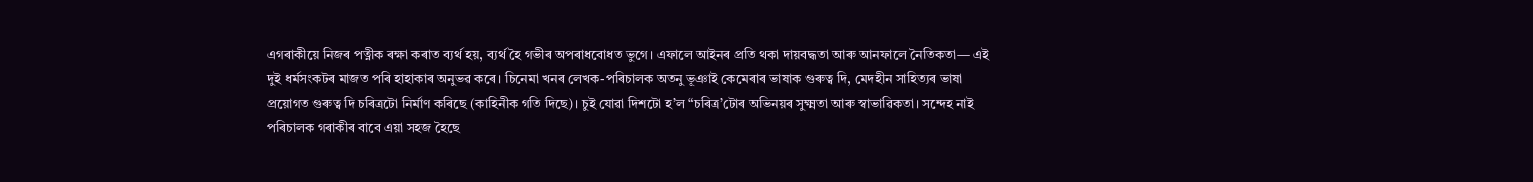এগৰাকীয়ে নিজৰ পত্নীক ৰক্ষা কৰাত ব্যৰ্থ হয়, ব্যৰ্থ হৈ গভীৰ অপৰাধবোধত ভুগে। এফালে আইনৰ প্ৰতি থকা দায়বদ্ধতা আৰু আনফালে নৈতিকতা— এই দুই ধৰ্মসংকটৰ মাজত পৰি হাহাকাৰ অনুভৱ কৰে। চিনেমা খনৰ লেখক-পৰিচালক অতনু ভূঞাই কেমেৰাৰ ভাষাক গুৰুত্ব দি, মেদহীন সাহিত্যৰ ভাষা প্ৰয়োগত গুৰুত্ব দি চৰিত্ৰটো নিৰ্মাণ কৰিছে (কাহিনীক গতি দিছে)। চুই যোৱা দিশটো হ’ল “চৰিত্ৰ’টোৰ অভিনয়ৰ সুক্ষ্মতা আৰু স্বাভাৱিকতা। সন্দেহ নাই পৰিচালক গৰাকীৰ বাবে এয়া সহজ হৈছে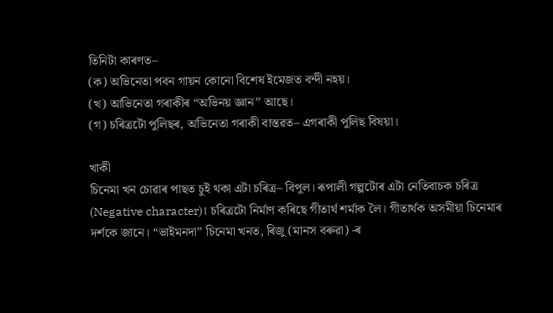তিনিটা কাৰণত–
(ক) অভিনেতা পবন গায়ন কোনো বিশেষ ইমেজত বন্দী নহয়।
(খ) আভিনেতা গৰাকীৰ “অভিনয় জ্ঞান” আছে।
(গ) চৰিত্ৰটো পুলিছৰ, অভিনেতা গৰাকী বাস্তৱত– এগৰাকী পুলিছ বিষয়া।

খাকী
চিনেমা খন চোৱাৰ পাছত চুই থকা এটা চৰিত্ৰ– বিপুল। ৰূপালী গল্পটোৰ এটা নেতিবাচক চৰিত্ৰ (Negative character)। চৰিত্ৰটো নিৰ্মাণ কৰিছে গীতাৰ্থ শৰ্মাক লৈ। গীতাৰ্থক অসমীয়া চিনেমাৰ দৰ্শকে জানে। “ভাইমনদা” চিনেমা খনত, ৰিজু (মানস বৰুৱা) -ৰ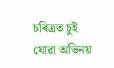চৰিত্ৰত চুই যোৱা অভিনয়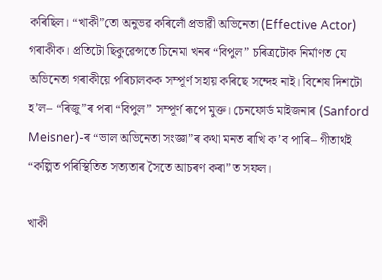কৰিছিল। “খাকী”তো অনুভৱ কৰিলোঁ প্ৰভাৱী অভিনেতা (Effective Actor) গৰাকীক। প্ৰতিটো ছিকুৱেন্সতে চিনেমা খনৰ “বিপুল” চৰিত্ৰটোক নিৰ্মাণত যে অভিনেতা গৰাকীয়ে পৰিচালকক সম্পূৰ্ণ সহায় কৰিছে সন্দেহ নাই। বিশেষ দিশটো হ’ল– “ৰিজু”ৰ পৰা “বিপুল” সম্পূৰ্ণ ৰূপে মুক্ত। চেনফোৰ্ড মাইজনাৰ (Sanford Meisner)-ৰ “ভাল অভিনেতা সংজ্ঞা”ৰ কথা মনত ৰাখি ক’ব পাৰি– গীতাৰ্থই “কল্পিত পৰিস্থিতিত সত্যতাৰ সৈতে আচৰণ কৰা”ত সফল।

খাকী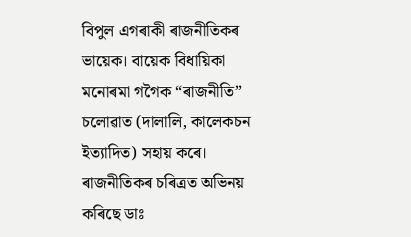বিপুল এগৰাকী ৰাজনীতিকৰ ভায়েক। বায়েক বিধায়িকা মনোৰমা গগৈক “ৰাজনীতি” চলোৱাত (দালালি, কালেকচন ইত্যাদিত) সহায় কৰে। ৰাজনীতিকৰ চৰিত্ৰত অভিনয় কৰিছে ডাঃ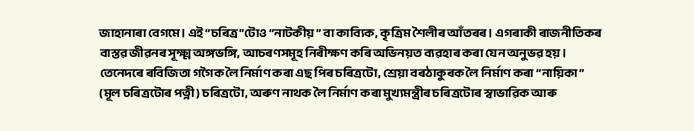জাহানাৰা বেগমে। এই “চৰিত্ৰ”টোও “নাটকীয়” বা কাব্যিক, কৃত্ৰিম শৈলীৰ আঁতৰৰ। এগৰাকী ৰাজনীতিকৰ বাস্তৱ জীৱনৰ সূক্ষ্ম অঙ্গভঙ্গি, আচৰণসমূহ নিৰীক্ষণ কৰি অভিনয়ত ব্যৱহাৰ কৰা যেন অনুভৱ হয়। তেনেদৰে ৰবিজিতা গগৈক লৈ নিৰ্মাণ কৰা এছ পিৰ চৰিত্ৰটো, শ্ৰেয়া বৰঠাকুৰক লৈ নিৰ্মাণ কৰা “নায়িকা” (মূল চৰিত্ৰটোৰ পত্নী) চৰিত্ৰটো, অৰুণ নাথক লৈ নিৰ্মাণ কৰা মুখ্যমন্ত্ৰীৰ চৰিত্ৰটোৰ স্বাভাৱিক আৰু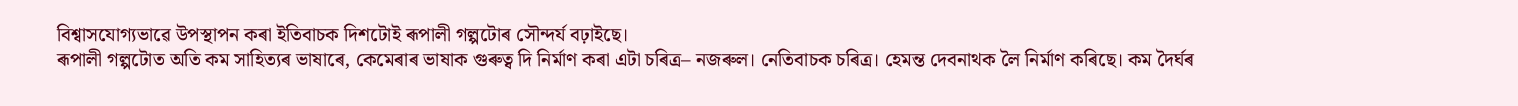বিশ্বাসযোগ্যভাৱে উপস্থাপন কৰা ইতিবাচক দিশটোই ৰূপালী গল্পটোৰ সৌন্দৰ্য বঢ়াইছে।
ৰূপালী গল্পটোত অতি কম সাহিত্যৰ ভাষাৰে, কেমেৰাৰ ভাষাক গুৰুত্ব দি নিৰ্মাণ কৰা এটা চৰিত্ৰ– নজৰুল। নেতিবাচক চৰিত্ৰ। হেমন্ত দেবনাথক লৈ নিৰ্মাণ কৰিছে। কম দৈৰ্ঘৰ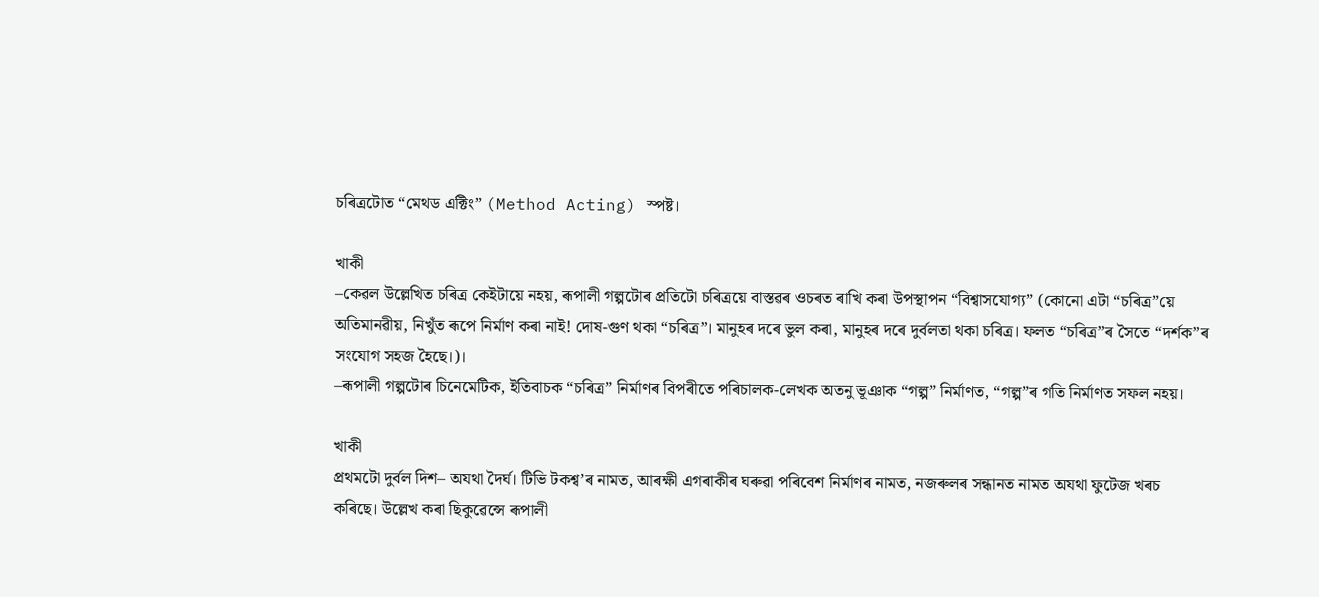চৰিত্ৰটোত “মেথড এক্টিং” (Method Acting) স্পষ্ট।

খাকী
–কেৱল উল্লেখিত চৰিত্ৰ কেইটায়ে নহয়, ৰূপালী গল্পটোৰ প্ৰতিটো চৰিত্ৰয়ে বাস্তৱৰ ওচৰত ৰাখি কৰা উপস্থাপন “বিশ্বাসযোগ্য” (কোনো এটা “চৰিত্ৰ”য়ে অতিমানৱীয়, নিখুঁত ৰূপে নিৰ্মাণ কৰা নাই! দোষ-গুণ থকা “চৰিত্ৰ”। মানুহৰ দৰে ভুল কৰা, মানুহৰ দৰে দুৰ্বলতা থকা চৰিত্ৰ। ফলত “চৰিত্ৰ”ৰ সৈতে “দৰ্শক”ৰ সংযোগ সহজ হৈছে।)।
–ৰূপালী গল্পটোৰ চিনেমেটিক, ইতিবাচক “চৰিত্ৰ” নিৰ্মাণৰ বিপৰীতে পৰিচালক-লেখক অতনু ভূঞাক “গল্প” নিৰ্মাণত, “গল্প”ৰ গতি নিৰ্মাণত সফল নহয়।

খাকী
প্ৰথমটো দুৰ্বল দিশ– অযথা দৈৰ্ঘ। টিভি টকশ্ব’ৰ নামত, আৰক্ষী এগৰাকীৰ ঘৰুৱা পৰিবেশ নিৰ্মাণৰ নামত, নজৰুলৰ সন্ধানত নামত অযথা ফুটেজ খৰচ কৰিছে। উল্লেখ কৰা ছিকুৱেন্সে ৰূপালী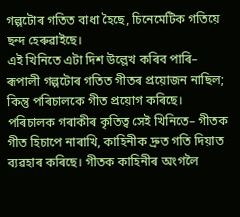গল্পটোৰ গতিত বাধা হৈছে, চিনেমেটিক গতিয়ে ছন্দ হেৰুৱাইছে।
এই খিনিতে এটা দিশ উল্লেখ কৰিব পাৰি– ৰূপালী গল্পটোৰ গতিত গীতৰ প্ৰয়োজন নাছিল; কিন্তু পৰিচালকে গীত প্ৰয়োগ কৰিছে। পৰিচালক গৰাকীৰ কৃতিত্ব সেই খিনিতে– গীতক গীত হিচাপে নাৰাখি, কাহিনীক দ্ৰুত গতি দিয়াত ব্যৱহাৰ কৰিছে। গীতক কাহিনীৰ অংগলৈ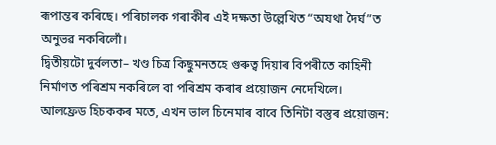ৰূপান্তৰ কৰিছে। পৰিচালক গৰাকীৰ এই দক্ষতা উল্লেখিত “অযথা দৈৰ্ঘ”ত অনুভৱ নকৰিলোঁ।
দ্বিতীয়টো দুৰ্বলতা– খণ্ড চিত্ৰ কিছুমনতহে গুৰুত্ব দিয়াৰ বিপৰীতে কাহিনী নিৰ্মাণত পৰিশ্ৰম নকৰিলে বা পৰিশ্ৰম কৰাৰ প্ৰয়োজন নেদেখিলে।
আলফ্ৰেড হিচককৰ মতে, এখন ভাল চিনেমাৰ বাবে তিনিটা বস্তুৰ প্ৰয়োজন: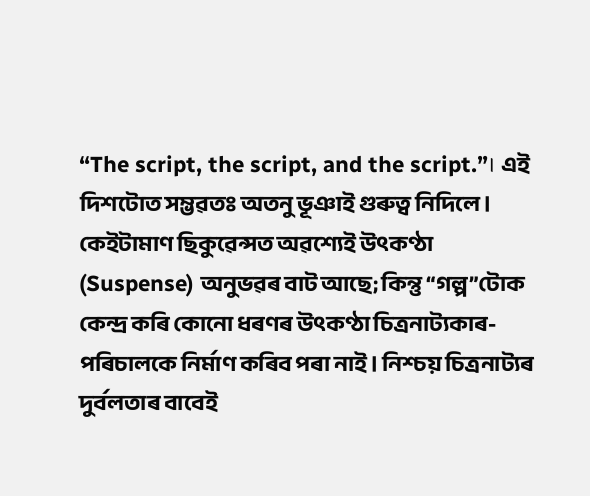“The script, the script, and the script.”। এই দিশটোত সম্ভৱতঃ অতনু ভূঞাই গুৰুত্ব নিদিলে। কেইটামাণ ছিকুৱেন্সত অৱশ্যেই উৎকণ্ঠা (Suspense) অনুভৱৰ বাট আছে; কিন্তু “গল্প”টোক কেন্দ্ৰ কৰি কোনো ধৰণৰ উৎকণ্ঠা চিত্ৰনাট্যকাৰ-পৰিচালকে নিৰ্মাণ কৰিব পৰা নাই। নিশ্চয় চিত্ৰনাট্যৰ দুৰ্বলতাৰ বাবেই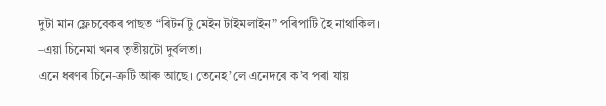দুটা মান ফ্লেচবেকৰ পাছত “ৰিটৰ্ন টু মেইন টাইমলাইন” পৰিপাটি হৈ নাথাকিল। –এয়া চিনেমা খনৰ তৃতীয়টো দুৰ্বলতা।
এনে ধৰণৰ চিনে-ত্ৰুটি আৰু আছে। তেনেহ’লে এনেদৰে ক’ব পৰা যায়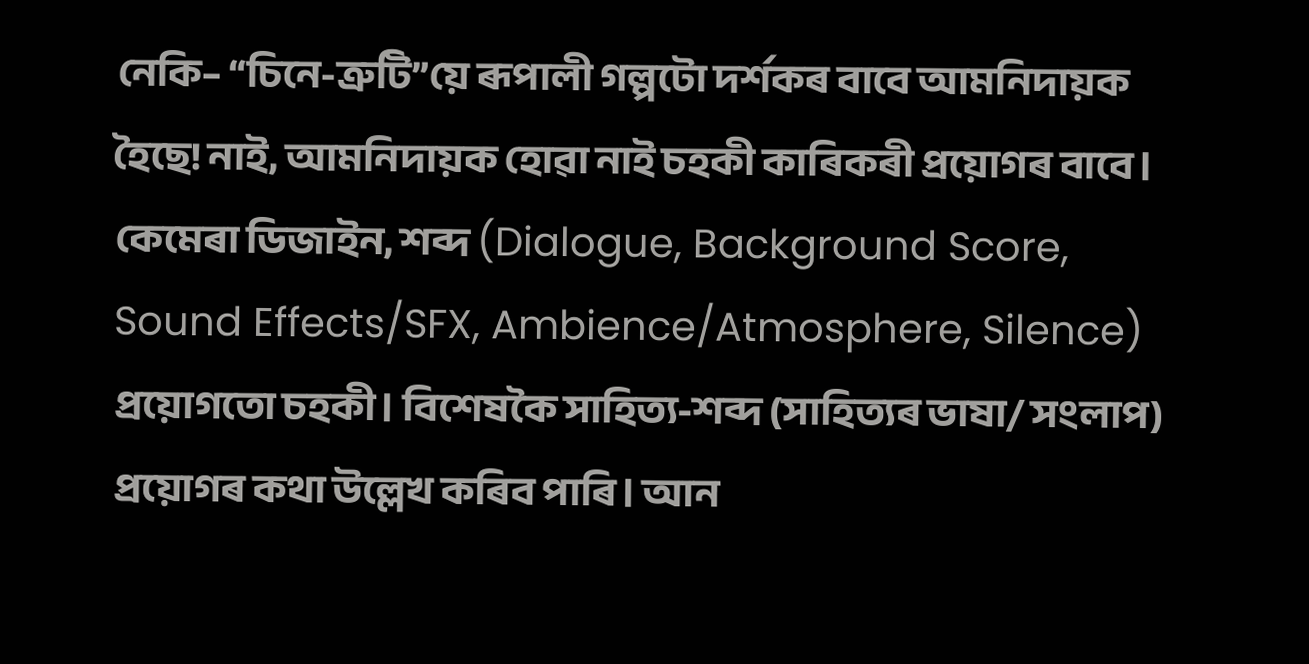নেকি– “চিনে-ত্ৰুটি”য়ে ৰূপালী গল্পটো দৰ্শকৰ বাবে আমনিদায়ক হৈছে! নাই, আমনিদায়ক হোৱা নাই চহকী কাৰিকৰী প্ৰয়োগৰ বাবে। কেমেৰা ডিজাইন, শব্দ (Dialogue, Background Score, Sound Effects/SFX, Ambience/Atmosphere, Silence) প্ৰয়োগতো চহকী। বিশেষকৈ সাহিত্য-শব্দ (সাহিত্যৰ ভাষা/ সংলাপ) প্ৰয়োগৰ কথা উল্লেখ কৰিব পাৰি। আন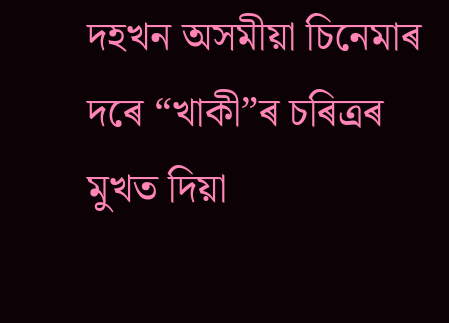দহখন অসমীয়া চিনেমাৰ দৰে “খাকী”ৰ চৰিত্ৰৰ মুখত দিয়া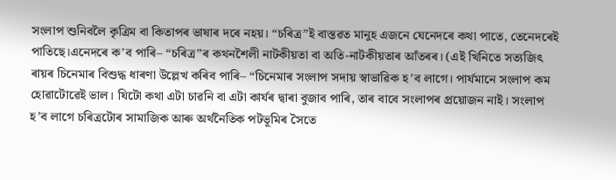সংলাপ শুনিবলৈ কৃত্ৰিম বা কিতাপৰ ভাষাৰ দৰে নহয়। “চৰিত্ৰ”ই বাস্তৱত মানুহ এজনে যেনেদৰে কথা পাতে, তেনেদৰেই পাতিছে।এনেদৰে ক’ব পাৰি– “চৰিত্ৰ”ৰ কথনশৈলী নাটকীয়তা বা অতি-নাটকীয়তাৰ আঁতৰৰ। (এই খিনিতে সত্যজিৎ ৰায়ৰ চিনেমাৰ বিশুদ্ধ ধাৰণা উল্লেখ কৰিব পাৰি– “চিনেমাৰ সংলাপ সদায় স্বাভাৱিক হ’ব লাগে। পাৰ্যমানে সংলাপ কম হোৱাটোৱেই ভাল। যিটো কথা এটা চাৱনি বা এটা কাৰ্যৰ দ্বাৰা বুজাব পাৰি, তাৰ বাবে সংলাপৰ প্ৰয়োজন নাই। সংলাপ হ’ব লাগে চৰিত্ৰটোৰ সামাজিক আৰু অৰ্থনৈতিক পটভূমিৰ সৈতে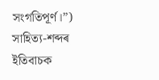সংগতিপূৰ্ণ।”) সাহিত্য-শব্দৰ ইতিবাচক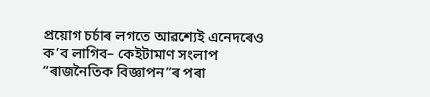প্ৰয়োগ চৰ্চাৰ লগতে আৱশ্যেই এনেদৰেও ক’ব লাগিব– কেইটামাণ সংলাপ “ৰাজনৈতিক বিজ্ঞাপন”ৰ পৰা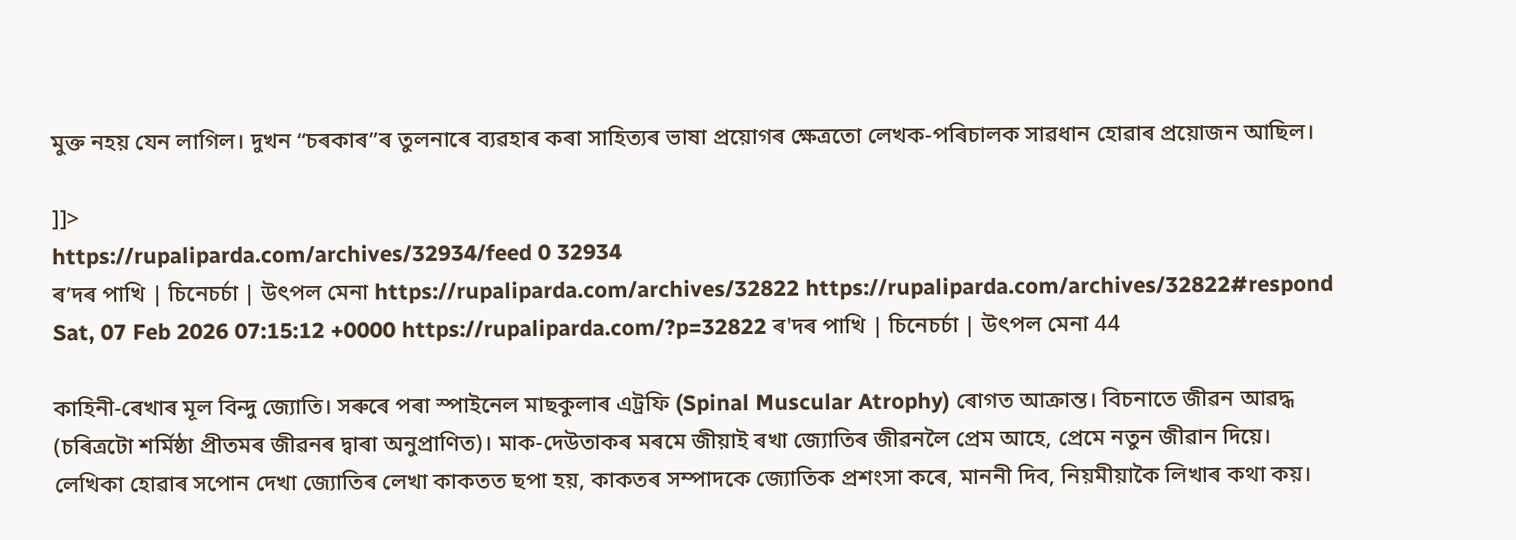মুক্ত নহয় যেন লাগিল। দুখন “চৰকাৰ”ৰ তুলনাৰে ব্যৱহাৰ কৰা সাহিত্যৰ ভাষা প্ৰয়োগৰ ক্ষেত্ৰতো লেখক-পৰিচালক সাৱধান হোৱাৰ প্ৰয়োজন আছিল।

]]>
https://rupaliparda.com/archives/32934/feed 0 32934
ৰ’দৰ পাখি | চিনেচৰ্চা | উৎপল মেনা https://rupaliparda.com/archives/32822 https://rupaliparda.com/archives/32822#respond Sat, 07 Feb 2026 07:15:12 +0000 https://rupaliparda.com/?p=32822 ৰ'দৰ পাখি | চিনেচৰ্চা | উৎপল মেনা 44

কাহিনী-ৰেখাৰ মূল বিন্দু জ্যোতি। সৰুৰে পৰা স্পাইনেল মাছকুলাৰ এট্ৰফি (Spinal Muscular Atrophy) ৰোগত আক্ৰান্ত। বিচনাতে জীৱন আৱদ্ধ (চৰিত্ৰটো শৰ্মিষ্ঠা প্ৰীতমৰ জীৱনৰ দ্বাৰা অনুপ্ৰাণিত)। মাক-দেউতাকৰ মৰমে জীয়াই ৰখা জ্যোতিৰ জীৱনলৈ প্ৰেম আহে, প্ৰেমে নতুন জীৱান দিয়ে। লেখিকা হোৱাৰ সপোন দেখা জ্যোতিৰ লেখা কাকতত ছপা হয়, কাকতৰ সম্পাদকে জ্যোতিক প্ৰশংসা কৰে, মাননী দিব, নিয়মীয়াকৈ লিখাৰ কথা কয়।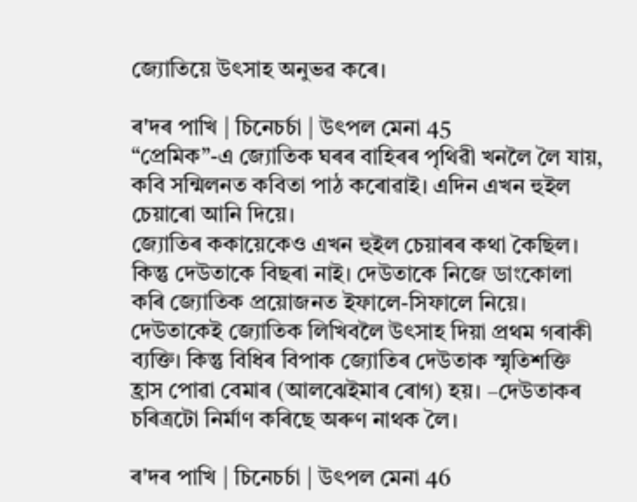জ্যোতিয়ে উৎসাহ অনুভৱ কৰে।

ৰ'দৰ পাখি | চিনেচৰ্চা | উৎপল মেনা 45
“প্ৰেমিক”-এ জ্যোতিক ঘৰৰ বাহিৰৰ পৃথিৱী খনলৈ লৈ যায়, কবি সন্মিলনত কবিতা পাঠ কৰোৱাই। এদিন এখন হুইল চেয়াৰো আনি দিয়ে।
জ্যোতিৰ ককায়েকেও এখন হুইল চেয়াৰৰ কথা কৈছিল। কিন্তু দেউতাকে বিছৰা নাই। দেউতাকে নিজে ডাংকোলা কৰি জ্যোতিক প্ৰয়োজনত ইফালে-সিফালে নিয়ে। দেউতাকেই জ্যোতিক লিখিবলৈ উৎসাহ দিয়া প্ৰথম গৰাকী ব্যক্তি। কিন্তু বিধিৰ বিপাক জ্যোতিৰ দেউতাক স্মৃতিশক্তি হ্ৰাস পোৱা বেমাৰ (আলঝেইমাৰ ৰোগ) হয়। –দেউতাকৰ চৰিত্ৰটো নিৰ্মাণ কৰিছে অৰুণ নাথক লৈ।

ৰ'দৰ পাখি | চিনেচৰ্চা | উৎপল মেনা 46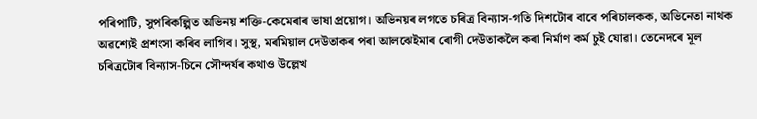পৰিপাটি, সুপৰিকল্পিত অভিনয় শক্তি-কেমেৰাৰ ভাষা প্ৰয়োগ। অভিনয়ৰ লগতে চৰিত্ৰ বিন্যাস-গতি দিশটোৰ বাবে পৰিচালকক, অভিনেতা নাথক অৱশ্যেই প্ৰশংসা কৰিব লাগিব। সুস্থ, মৰমিয়াল দেউতাকৰ পৰা আলঝেইমাৰ ৰোগী দেউতাকলৈ কৰা নিৰ্মাণ কৰ্ম চুই যোৱা। তেনেদৰে মূল চৰিত্ৰটোৰ বিন্যাস-চিনে সৌন্দৰ্যৰ কথাও উল্লেখ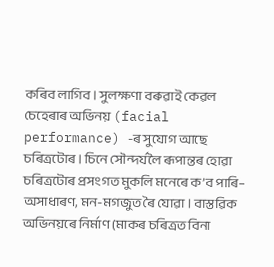কৰিব লাগিব। সুলক্ষণা বৰুৱাই কেৱল চেহেৰাৰ অভিনয় (facial performance) -ৰ সুযোগ আছে চৰিত্ৰটোৰ। চিনে সৌন্দৰ্যলৈ ৰূপান্তৰ হোৱা চৰিত্ৰটোৰ প্ৰসংগত মুকলি মনেৰে ক’ব পাৰি– অসাধাৰণ, মন-মগজুত ৰৈ যোৱা। বাস্তৱিক অভিনয়ৰে নিৰ্মাণ (মাকৰ চৰিত্ৰত বিনা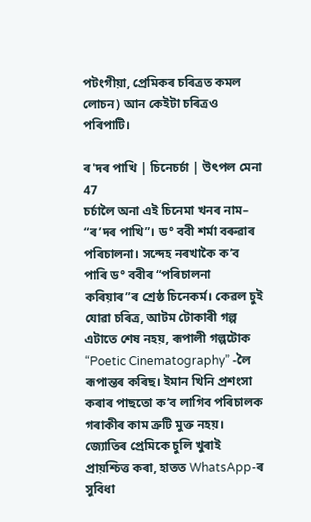পটংগীয়া, প্ৰেমিকৰ চৰিত্ৰত কমল লোচন) আন কেইটা চৰিত্ৰও পৰিপাটি।

ৰ'দৰ পাখি | চিনেচৰ্চা | উৎপল মেনা 47
চৰ্চালৈ অনা এই চিনেমা খনৰ নাম– “ৰ’দৰ পাখি”। ড° ববী শৰ্মা বৰুৱাৰ পৰিচালনা। সন্দেহ নৰখাকৈ ক’ব পাৰি ড° ববীৰ “পৰিচালনা কৰিয়াৰ”ৰ শ্ৰেষ্ঠ চিনেকৰ্ম। কেৱল চুই যোৱা চৰিত্ৰ, আটম টোকাৰী গল্প এটাতে শেষ নহয়, ৰূপালী গল্পটোক “Poetic Cinematography” -লৈ ৰূপান্তৰ কৰিছ। ইমান খিনি প্ৰশংসা কৰাৰ পাছতো ক’ব লাগিব পৰিচালক গৰাকীৰ কাম ত্ৰুটি মুক্ত নহয়। জ্যোতিৰ প্ৰেমিকে চুলি খুৰাই প্ৰায়শ্চিত্ত কৰা, হাতত WhatsApp-ৰ সুবিধা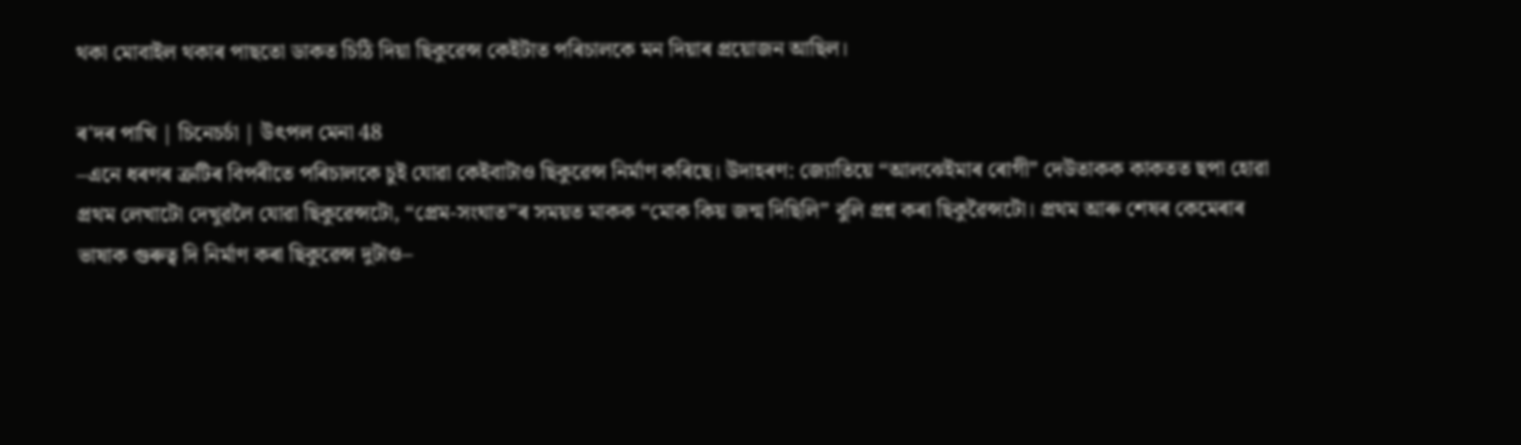থকা মোবাইল থকাৰ পাছতো ডাকত চিঠি দিয়া ছিকুৱেন্স কেইটাত পৰিচালকে মন দিয়াৰ প্ৰয়োজন আছিল।

ৰ'দৰ পাখি | চিনেচৰ্চা | উৎপল মেনা 48
–এনে ধৰণৰ ত্ৰুটিৰ বিপৰীতে পৰিচালকে চুই যোৱা কেইবাটাও ছিকুৱেন্স নিৰ্মাণ কৰিছে। উদাহৰণ: জ্যোতিয়ে “আলঝেইমাৰ ৰোগী” দেউতাকক কাকতত ছপা হোৱা প্ৰথম লেখাটো দেখুৱলৈ যোৱা ছিকুৱেন্সটো, “প্ৰেম-সংঘাত”ৰ সময়ত মাকক “মোক কিয় জন্ম দিছিলি” বুলি প্ৰশ্ন কৰা ছিকুৱৈন্সটো। প্ৰথম আৰু শেষৰ কেমেৰাৰ ভাষাক গুৰুত্ব দি নিৰ্মাণ কৰা ছিকুৱেন্স দুটাও–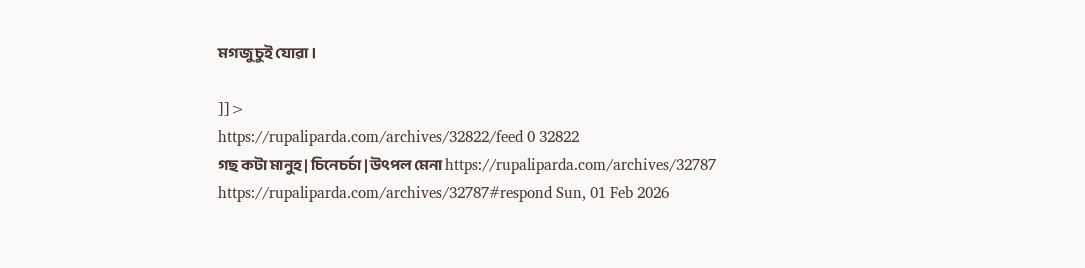মগজু চুই যোৱা।

]]>
https://rupaliparda.com/archives/32822/feed 0 32822
গছ কটা মানুহ | চিনেচৰ্চা | উৎপল মেনা https://rupaliparda.com/archives/32787 https://rupaliparda.com/archives/32787#respond Sun, 01 Feb 2026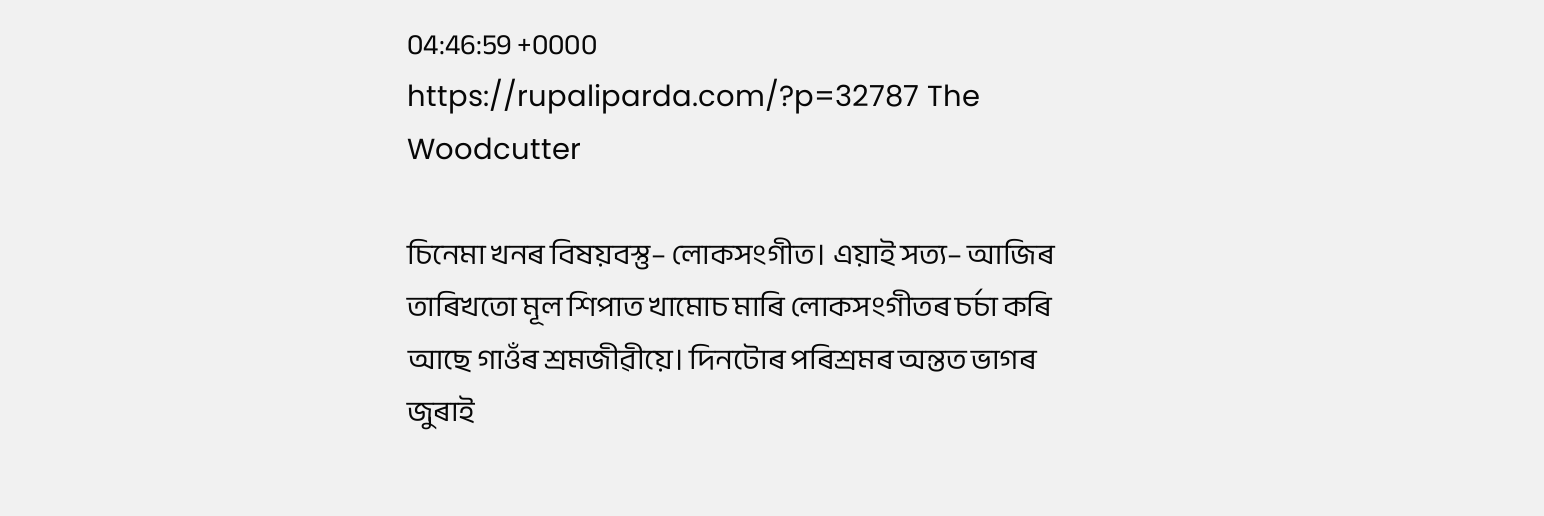04:46:59 +0000 https://rupaliparda.com/?p=32787 The Woodcutter

চিনেমা খনৰ বিষয়বস্তু– লোকসংগীত। এয়াই সত্য– আজিৰ তাৰিখতো মূল শিপাত খামোচ মাৰি লোকসংগীতৰ চৰ্চা কৰি আছে গাওঁৰ শ্ৰমজীৱীয়ে। দিনটোৰ পৰিশ্ৰমৰ অন্তত ভাগৰ জুৰাই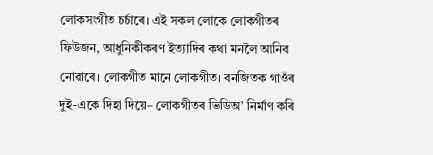লোকসংগীত চৰ্চাৰে। এই সকল লোকে লোকগীতৰ ফিউজন, আধুনিকীকৰণ ইত্যাদিৰ কথা মনলৈ আনিব নোৱাৰে। লোকগীত মানে লোকগীত। বনজিতক গাওঁৰ দুই-একে দিহা দিয়ে– লোকগীতৰ ভিডিঅ’ নিৰ্মাণ কৰি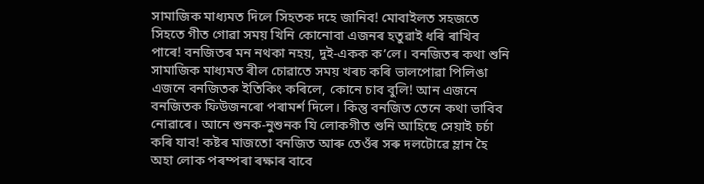সামাজিক মাধ্যমত দিলে সিহতক দহে জানিব! মোবাইলত সহজতে সিহতে গীত গোৱা সময় খিনি কোনোবা এজনৰ হতুৱাই ধৰি ৰাখিব পাৰে! বনজিতৰ মন নথকা নহয়, দুই-একক ক’লে। বনজিতৰ কথা শুনি সামাজিক মাধ্যমত ৰীল চোৱাতে সময় খৰচ কৰি ভালপোৱা পিলিঙা এজনে বনজিতক ইতিকিং কৰিলে, কোনে চাব বুলি! আন এজনে বনজিতক ফিউজনৰো পৰামৰ্শ দিলে। কিন্তু বনজিত তেনে কথা ভাবিব নোৱাৰে। আনে শুনক-নুশুনক যি লোকগীত শুনি আহিছে সেয়াই চৰ্চা কৰি যাব! কষ্টৰ মাজতো বনজিত আৰু তেওঁৰ সৰু দলটোৱে ম্লান হৈ অহা লোক পৰম্পৰা ৰক্ষাৰ বাবে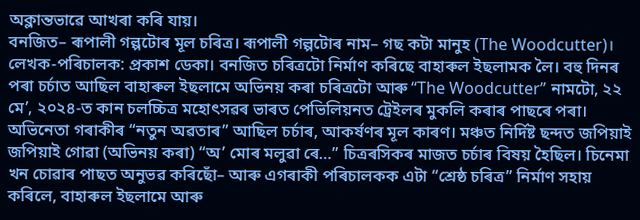অক্লান্তভাৱে আখৰা কৰি যায়।
বনজিত– ৰূপালী গল্পটোৰ মূল চৰিত্ৰ। ৰূপালী গল্পটোৰ নাম– গছ কটা মানুহ (The Woodcutter)। লেখক-পৰিচালক: প্ৰকাশ ডেকা। বনজিত চৰিত্ৰটো নিৰ্মাণ কৰিছে বাহাৰুল ইছলামক লৈ। বহু দিনৰ পৰা চৰ্চাত আছিল বাহাৰুল ইছলামে অভিনয় কৰা চৰিত্ৰটো আৰু “The Woodcutter” নামটো, ২২ মে’, ২০২৪-ত কান চলচ্চিত্ৰ মহোৎসৱৰ ভাৰত পেভিলিয়নত ট্ৰেইলৰ মুকলি কৰাৰ পাছৰে পৰা। অভিনেতা গৰাকীৰ “নতুন অৱতাৰ” আছিল চৰ্চাৰ, আকৰ্ষণৰ মূল কাৰণ। মঞ্চত নিৰ্দিষ্ট ছন্দত জপিয়াই জপিয়াই গোৱা (অভিনয় কৰা) “অ’ মোৰ মলুৱা ৰে…” চিত্ৰৰসিকৰ মাজত চৰ্চাৰ বিষয় হৈছিল। চিনেমা খন চোৱাৰ পাছত অনুভৱ কৰিছোঁ– আৰু এগৰাকী পৰিচালকক এটা “শ্ৰেষ্ঠ চৰিত্ৰ” নিৰ্মাণ সহায় কৰিলে, বাহাৰুল ইছলামে আৰু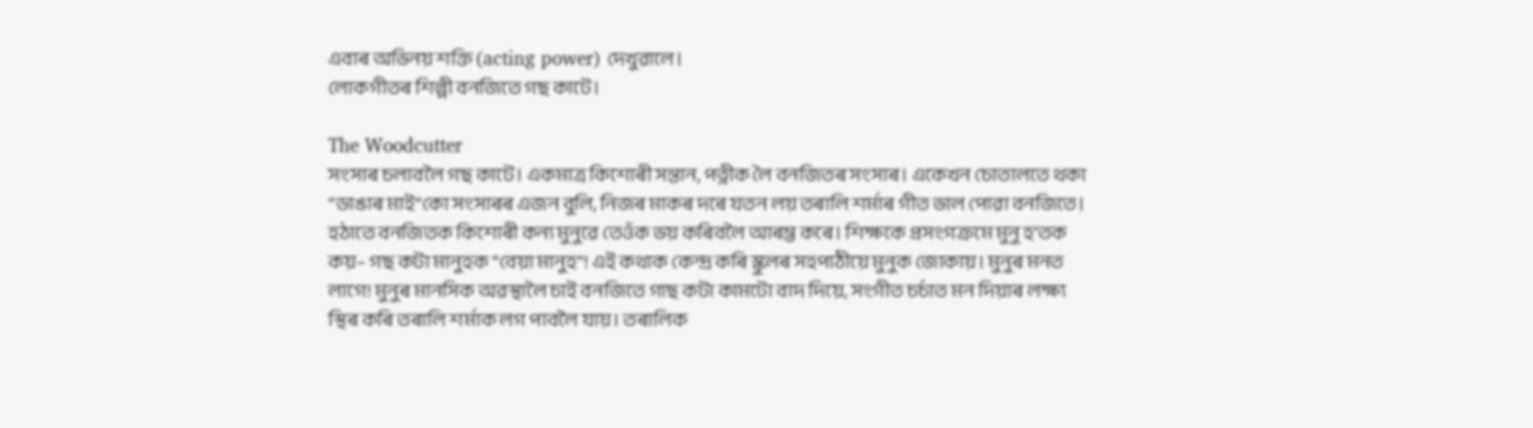এবাৰ অভিনয় শক্তি (acting power) দেখুৱালে।
লোকগীতৰ শিল্পী বনজিতে গছ কাটে।

The Woodcutter
সংসাৰ চলাবলৈ গছ কাটে। একমাত্ৰ কিশোৰী সন্তান, পত্নীক লৈ বনজিতৰ সংসাৰ। একেখন চোতালতে থকা “ডাঙাৰ মাই”কো সংসাৰৰ এজন বুলি, নিজৰ মাকৰ দৰে যতন লয় তৰালি শৰ্মাৰ গীত ভাল পোৱা বনজিতে।
হঠাতে বনজিতক কিশোৰী কন্য মুনুৱে তেওঁক ভয় কৰিবলৈ আৰম্ভ কৰে। শিক্ষকে প্ৰসংগক্ৰমে মুনু হ’তক কয়– গছ কটা মানুহক “বেয়া মানুহ”! এই কথাক কেন্দ্ৰ কৰি স্কুলৰ সহপাঠীয়ে মুনুক জোকায়। মুনুৰ মনত লাগে! মুনুৰ মানসিক অৱস্থালৈ চাই বনজিতে গাছ কটা কামটো বাদ দিয়ে, সংগীত চৰ্চাত মন দিয়াৰ লক্ষ্য স্থিৰ কৰি তৰালি শৰ্মাক লগ পাবলৈ যায়। তৰালিক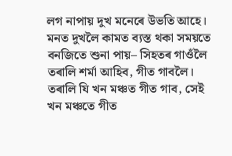লগ নাপায় দুখ মনেৰে উভতি আহে। মনত দুখলৈ কামত ব্যস্ত থকা সময়তে বনজিতে শুনা পায়– সিহতৰ গাওঁলৈ তৰালি শৰ্মা আহিব, গীত গাবলৈ। তৰালি যি খন মঞ্চত গীত গাব, সেই খন মঞ্চতে গীত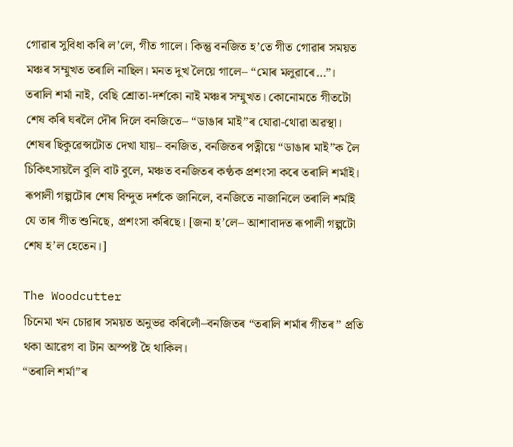গোৱাৰ সুবিধা কৰি ল’লে, গীত গালে। কিন্তু বনজিত হ’তে গীত গোৱাৰ সময়ত মঞ্চৰ সম্মুখত তৰালি নাছিল। মনত দুখ লৈয়ে গালে– “মোৰ মলুৱাৰে…”।
তৰালি শৰ্মা নাই, বেছি শ্ৰোতা-দৰ্শকো নাই মঞ্চৰ সম্মুখত। কোনোমতে গীতটো শেষ কৰি ঘৰলৈ দৌৰ দিলে বনজিতে– “ডাঙাৰ মাই”ৰ যোৱা-থোৱা অৱস্থা। শেষৰ ছিকুৱেন্সটোত দেখা যায়– বনজিত, বনজিতৰ পত্নীয়ে “ডাঙাৰ মাই”ক লৈ চিকিৎসায়লৈ বুলি বাট বুলে, মঞ্চত বনজিতৰ কণ্ঠক প্ৰশংসা কৰে তৰালি শৰ্মাই। ৰূপালী গল্পটোৰ শেষ বিন্দুত দৰ্শকে জানিলে, বনজিতে নাজানিলে তৰালি শৰ্মাই যে তাৰ গীত শুনিছে, প্ৰশংসা কৰিছে। [জনা হ’লে– আশাবাদত ৰূপালী গল্পটো শেষ হ’ল হেতেন।]

The Woodcutter
চিনেমা খন চোৱাৰ সময়ত অনুভৱ কৰিলোঁ–বনজিতৰ “তৰালি শৰ্মাৰ গীতৰ” প্ৰতি থকা আৱেগ বা টান অস্পষ্ট হৈ থাকিল।
“তৰালি শৰ্মা”ৰ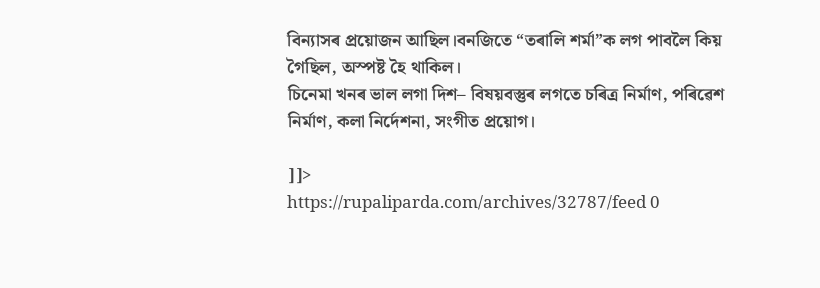বিন্যাসৰ প্ৰয়োজন আছিল।বনজিতে “তৰালি শৰ্মা”ক লগ পাবলৈ কিয় গৈছিল, অস্পষ্ট হৈ থাকিল।
চিনেমা খনৰ ভাল লগা দিশ– বিষয়বস্তুৰ লগতে চৰিত্ৰ নিৰ্মাণ, পৰিৱেশ নিৰ্মাণ, কলা নিৰ্দেশনা, সংগীত প্ৰয়োগ।

]]>
https://rupaliparda.com/archives/32787/feed 0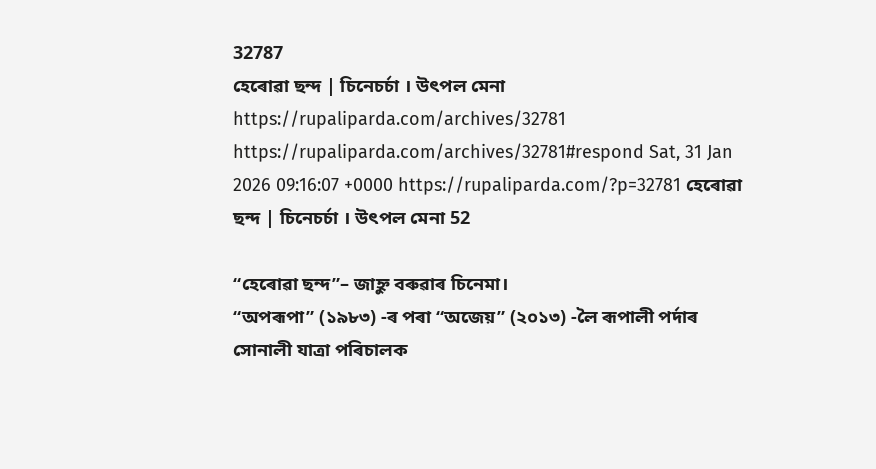32787
হেৰোৱা ছন্দ | চিনেচৰ্চা । উৎপল মেনা https://rupaliparda.com/archives/32781 https://rupaliparda.com/archives/32781#respond Sat, 31 Jan 2026 09:16:07 +0000 https://rupaliparda.com/?p=32781 হেৰোৱা ছন্দ | চিনেচৰ্চা । উৎপল মেনা 52

“হেৰোৱা ছন্দ”– জাহ্নু বৰুৱাৰ চিনেমা।
“অপৰূপা” (১৯৮৩) -ৰ পৰা “অজেয়” (২০১৩) -লৈ ৰূপালী পৰ্দাৰ সোনালী যাত্ৰা পৰিচালক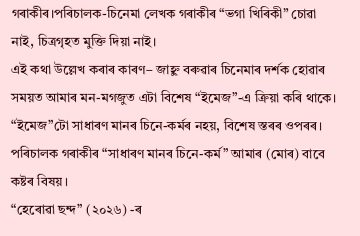গৰাকীৰ।পৰিচালক-চিনেমা লেখক গৰাকীৰ “ভগা খিৰিকী” চোৱা নাই, চিত্ৰগৃহত মুক্তি দিয়া নাই।
এই কথা উল্লেখ কৰাৰ কাৰণ– জাহ্নু বৰুৱাৰ চিনেমাৰ দৰ্শক হোৱাৰ সময়ত আমাৰ মন-মগজুত এটা বিশেষ “ইমেজ”-এ ক্ৰিয়া কৰি থাকে। “ইমেজ”টো সাধাৰণ মানৰ চিনে-কৰ্মৰ নহয়, বিশেষ স্তৰৰ ওপৰৰ। পৰিচালক গৰাকীৰ “সাধাৰণ মানৰ চিনে-কৰ্ম” আমাৰ (মোৰ) বাবে কষ্টৰ বিষয়।
“হেৰোৱা ছন্দ” (২০২৬) -ৰ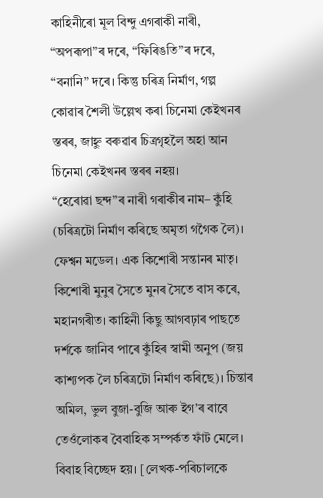কাহিনীৰো মূল বিন্দু এগৰাকী নাৰী, “অপৰূপা”ৰ দৰে, “ফিৰিঙতি”ৰ দৰে, “বনানি” দৰে। কিন্তু চৰিত্ৰ নিৰ্মাণ, গল্প কোৱাৰ শৈলী উল্লেখ কৰা চিনেমা কেইখনৰ স্তৰৰ, জাহ্নু বৰুৱাৰ চিত্ৰগৃহলৈ অহা আন চিনেমা কেইখনৰ স্তৰৰ নহয়।
“হেৰোৱা ছন্দ”ৰ নাৰী গৰাকীৰ নাম– কুঁহি (চৰিত্ৰটো নিৰ্মাণ কৰিছে অমৃতা গগৈক লৈ)। ফেশ্বন মডেল। এক কিশোৰী সন্তানৰ মাতৃ। কিশোৰী মুনুৰ সৈতে মুনৰ সৈতে বাস কৰে, মহানগৰীত। কাহিনী কিছু আগবঢ়াৰ পাছতে দৰ্শকে জানিব পাৰে কুঁহিৰ স্বামী অনুপ (জয় কাশ্যপক লৈ চৰিত্ৰটো নিৰ্মাণ কৰিছে)। চিন্তাৰ অমিল, ভুল বুজা-বুজি আৰু ইগ’ৰ বাবে তেওঁলোকৰ বৈবাহিক সম্পৰ্কত ফাঁট মেলে। বিবাহ বিচ্ছেদ হয়। [লেখক-পৰিচালকে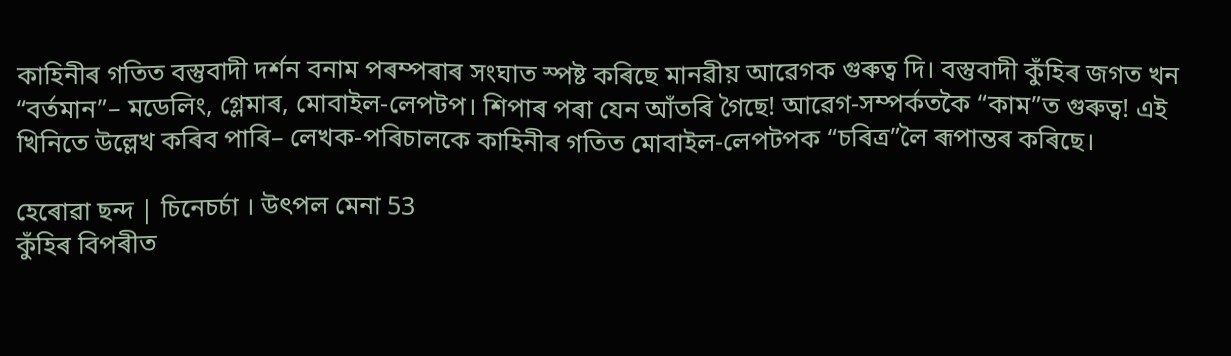কাহিনীৰ গতিত বস্তুবাদী দর্শন বনাম পৰম্পৰাৰ সংঘাত স্পষ্ট কৰিছে মানৱীয় আৱেগক গুৰুত্ব দি। বস্তুবাদী কুঁহিৰ জগত খন “বৰ্তমান”– মডেলিং, গ্লেমাৰ, মোবাইল-লেপটপ। শিপাৰ পৰা যেন আঁতৰি গৈছে! আৱেগ-সম্পৰ্কতকৈ “কাম”ত গুৰুত্ব! এই খিনিতে উল্লেখ কৰিব পাৰি– লেখক-পৰিচালকে কাহিনীৰ গতিত মোবাইল-লেপটপক “চৰিত্ৰ”লৈ ৰূপান্তৰ কৰিছে।

হেৰোৱা ছন্দ | চিনেচৰ্চা । উৎপল মেনা 53
কুঁহিৰ বিপৰীত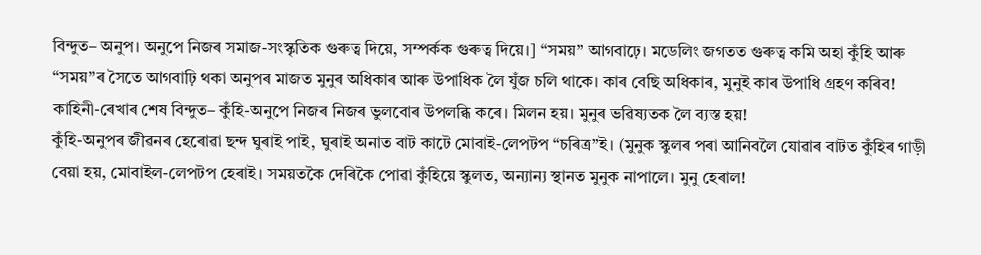বিন্দুত– অনুপ। অনুপে নিজৰ সমাজ-সংস্কৃতিক গুৰুত্ব দিয়ে, সম্পৰ্কক গুৰুত্ব দিয়ে।] “সময়” আগবাঢ়ে। মডেলিং জগতত গুৰুত্ব কমি অহা কুঁহি আৰু “সময়”ৰ সৈতে আগবাঢ়ি থকা অনুপৰ মাজত মুনুৰ অধিকাৰ আৰু উপাধিক লৈ যুঁজ চলি থাকে। কাৰ বেছি অধিকাৰ, মুনুই কাৰ উপাধি গ্ৰহণ কৰিব!
কাহিনী-ৰেখাৰ শেষ বিন্দুত– কুঁহি-অনুপে নিজৰ নিজৰ ভুলবোৰ উপলব্ধি কৰে। মিলন হয়। মুনুৰ ভৱিষ্যতক লৈ ব্যস্ত হয়!
কুঁহি-অনুপৰ জীৱনৰ হেৰোৱা ছন্দ ঘুৰাই পাই, ঘুৰাই অনাত বাট কাটে মোবাই-লেপটপ “চৰিত্ৰ”ই। (মুনুক স্কুলৰ পৰা আনিবলৈ যোৱাৰ বাটত কুঁহিৰ গাড়ী বেয়া হয়, মোবাইল-লেপটপ হেৰাই। সময়তকৈ দেৰিকৈ পোৱা কুঁহিয়ে স্কুলত, অন্যান্য স্থানত মুনুক নাপালে। মুনু হেৰাল!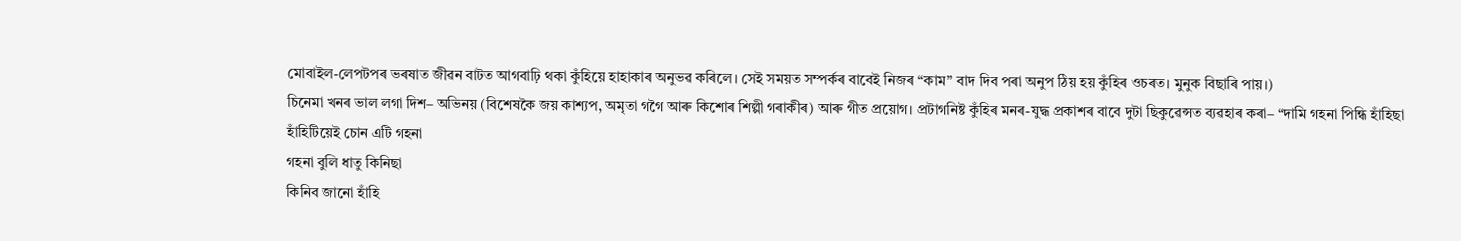মোবাইল-লেপটপৰ ভৰষাত জীৱন বাটত আগবাঢ়ি থকা কুঁহিয়ে হাহাকাৰ অনুভৱ কৰিলে। সেই সময়ত সম্পৰ্কৰ বাবেই নিজৰ “কাম” বাদ দিব পৰা অনুপ ঠিয় হয় কুঁহিৰ ওচৰত। মুনুক বিছাৰি পায়।)
চিনেমা খনৰ ভাল লগা দিশ– অভিনয় (বিশেষকৈ জয় কাশ্যপ, অমৃতা গগৈ আৰু কিশোৰ শিল্পী গৰাকীৰ) আৰু গীত প্ৰয়োগ। প্ৰটাগনিষ্ট কুঁহিৰ মনৰ-যুদ্ধ প্ৰকাশৰ বাবে দুটা ছিকুৱেন্সত ব্যৱহাৰ কৰা– “দামি গহনা পিন্ধি হাঁহিছা
হাঁহিটিয়েই চোন এটি গহনা
গহনা বুলি ধাতু কিনিছা
কিনিব জানো হাঁহি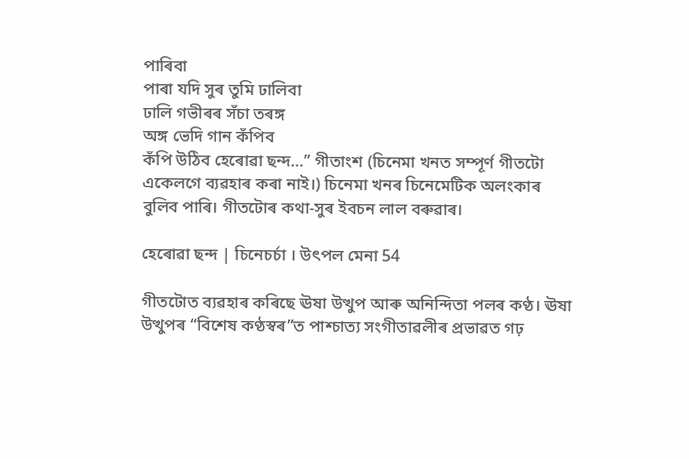পাৰিবা
পাৰা যদি সুৰ তুমি ঢালিবা
ঢালি গভীৰৰ সঁচা তৰঙ্গ
অঙ্গ ভেদি গান কঁপিব
কঁপি উঠিব হেৰোৱা ছন্দ…” গীতাংশ (চিনেমা খনত সম্পূৰ্ণ গীতটো একেলগে ব্যৱহাৰ কৰা নাই।) চিনেমা খনৰ চিনেমেটিক অলংকাৰ বুলিব পাৰি। গীতটোৰ কথা-সুৰ ইবচন লাল বৰুৱাৰ।

হেৰোৱা ছন্দ | চিনেচৰ্চা । উৎপল মেনা 54

গীতটোত ব্যৱহাৰ কৰিছে ঊষা উত্থুপ আৰু অনিন্দিতা পলৰ কণ্ঠ। ঊষা উত্থুপৰ “বিশেষ কণ্ঠস্বৰ”ত পাশ্চাত্য সংগীতাৱলীৰ প্ৰভাৱত গঢ়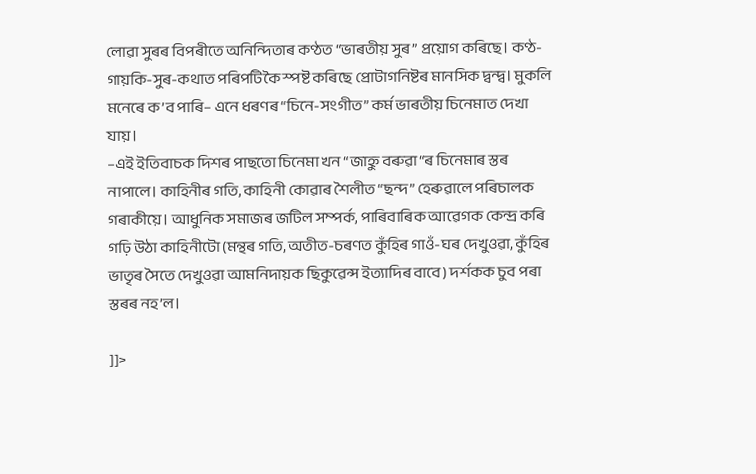লোৱা সুৰৰ বিপৰীতে অনিন্দিতাৰ কণ্ঠত “ভাৰতীয় সুৰ” প্ৰয়োগ কৰিছে। কণ্ঠ-গায়কি-সুৰ-কথাত পৰিপটিকৈ স্পষ্ট কৰিছে প্ৰোটাগনিষ্টৰ মানসিক দ্বন্দ্ব। মুকলি মনেৰে ক’ব পাৰি– এনে ধৰণৰ “চিনে-সংগীত” কৰ্ম ভাৰতীয় চিনেমাত দেখা যায়।
–এই ইতিবাচক দিশৰ পাছতো চিনেমা খন “জাহ্নু বৰুৱা“ৰ চিনেমাৰ স্তৰ নাপালে। কাহিনীৰ গতি, কাহিনী কোৱাৰ শৈলীত “ছন্দ” হেৰুৱালে পৰিচালক গৰাকীয়ে। আধুনিক সমাজৰ জটিল সম্পৰ্ক, পাৰিবাৰিক আৱেগক কেন্দ্ৰ কৰি গঢ়ি উঠা কাহিনীটো (মন্থৰ গতি, অতীত-চৰণত কুঁহিৰ গাওঁ-ঘৰ দেখুওৱা, কুঁহিৰ ভাতৃৰ সৈতে দেখুওৱা আমনিদায়ক ছিকুৱেন্স ইত্যাদিৰ বাবে) দৰ্শকক চুব পৰা স্তৰৰ নহ’ল।

]]>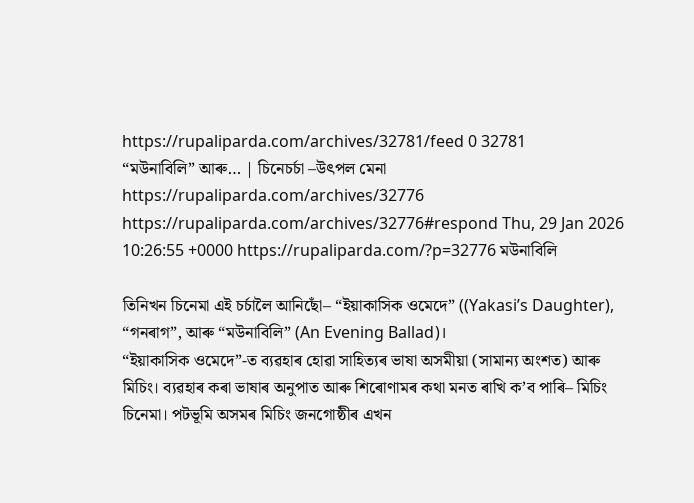https://rupaliparda.com/archives/32781/feed 0 32781
“মউনাবিলি” আৰু… | চিনেচৰ্চা –উৎপল মেনা https://rupaliparda.com/archives/32776 https://rupaliparda.com/archives/32776#respond Thu, 29 Jan 2026 10:26:55 +0000 https://rupaliparda.com/?p=32776 মউনাবিলি

তিনিখন চিনেমা এই চৰ্চালৈ আনিছোঁ– “ইয়াকাসিক ওমেদে” ((Yakasi’s Daughter), “গনৰাগ”, আৰু “মউনাবিলি” (An Evening Ballad)।
“ইয়াকাসিক ওমেদে”-ত ব্যৱহাৰ হোৱা সাহিত্যৰ ভাষা অসমীয়া (সামান্য অংশত) আৰু মিচিং। ব্যৱহাৰ কৰা ভাষাৰ অনুপাত আৰু শিৰোণামৰ কথা মনত ৰাখি ক’ব পাৰি– মিচিং চিনেমা। পটভূমি অসমৰ মিচিং জনগোষ্ঠীৰ এখন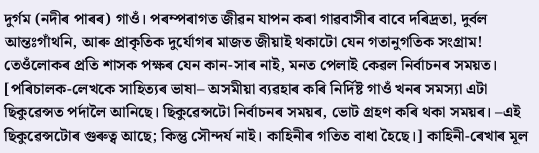দুৰ্গম (নদীৰ পাৰৰ) গাওঁ। পৰম্পৰাগত জীৱন যাপন কৰা গাৱবাসীৰ বাবে দৰিদ্ৰতা, দুৰ্বল আন্তঃগাঁথনি, আৰু প্ৰাকৃতিক দুৰ্যোগৰ মাজত জীয়াই থকাটো যেন গতানুগতিক সংগ্ৰাম! তেওঁলোকৰ প্ৰতি শাসক পক্ষৰ যেন কান-সাৰ নাই, মনত পেলাই কেৱল নিৰ্বাচনৰ সময়ত।
[পৰিচালক-লেখকে সাহিত্যৰ ভাষা– অসমীয়া ব্যৱহাৰ কৰি নিৰ্দিষ্ট গাওঁ খনৰ সমস্যা এটা ছিকুৱেন্সত পৰ্দালৈ আনিছে। ছিকুৱেন্সটো নিৰ্বাচনৰ সময়ৰ, ভোট গ্ৰহণ কৰি থকা সময়ৰ। –এই ছিকুৱেন্সটোৰ গুৰুত্ব আছে; কিন্তু সৌন্দৰ্য নাই। কাহিনীৰ গতিত বাধা হৈছে।] কাহিনী-ৰেখাৰ মূল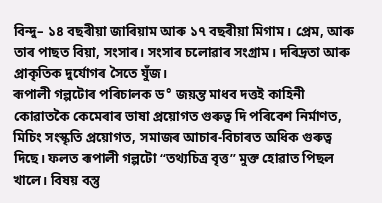বিন্দু– ১৪ বছৰীয়া জাৰিয়াম আৰু ১৭ বছৰীয়া মিগাম। প্ৰেম, আৰু তাৰ পাছত বিয়া, সংসাৰ। সংসাৰ চলোৱাৰ সংগ্ৰাম। দৰিদ্ৰতা আৰু প্ৰাকৃতিক দুৰ্যোগৰ সৈতে যুঁজ।
ৰূপালী গল্পটোৰ পৰিচালক ড° জয়ন্ত মাধব দত্তই কাহিনী কোৱাতকৈ কেমেৰাৰ ভাষা প্ৰয়োগত গুৰুত্ব দি পৰিবেশ নিৰ্মাণত, মিচিং সংস্কৃতি প্ৰয়োগত, সমাজৰ আচাৰ-বিচাৰত অধিক গুৰুত্ব দিছে। ফলত ৰূপালী গল্পটো “তথ্যচিত্ৰ বৃত্ত” মুক্ত হোৱাত পিছল খালে। বিষয় বস্তু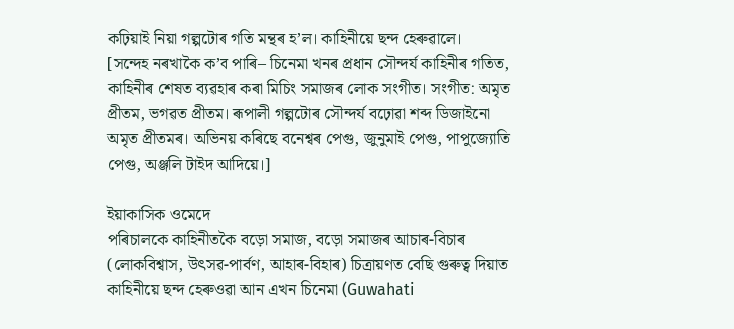কঢ়িয়াই নিয়া গল্পটোৰ গতি মন্থৰ হ’ল। কাহিনীয়ে ছন্দ হেৰুৱালে।
[সন্দেহ নৰখাকৈ ক’ব পাৰি– চিনেমা খনৰ প্ৰধান সৌন্দৰ্য কাহিনীৰ গতিত, কাহিনীৰ শেষত ব্যৱহাৰ কৰা মিচিং সমাজৰ লোক সংগীত। সংগীত: অমৃত প্ৰীতম, ভগৱত প্ৰীতম। ৰূপালী গল্পটোৰ সৌন্দৰ্য বঢ়োৱা শব্দ ডিজাইনো অমৃত প্ৰীতমৰ। অভিনয় কৰিছে বনেশ্বৰ পেগু, জুনুমাই পেগু, পাপুজ্যোতি পেগু, অঞ্জলি টাইদ আদিয়ে।]

ইয়াকাসিক ওমেদে
পৰিচালকে কাহিনীতকৈ বড়ো সমাজ, বড়ো সমাজৰ আচাৰ-বিচাৰ (লোকবিশ্বাস, উৎসৱ-পাৰ্বণ, আহাৰ-বিহাৰ) চিত্ৰায়ণত বেছি গুৰুত্ব দিয়াত কাহিনীয়ে ছন্দ হেৰুওৱা আন এখন চিনেমা (Guwahati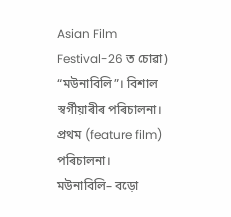Asian Film Festival-26 ত চোৱা) “মউনাবিলি”। বিশাল স্বর্গীয়াৰীৰ পৰিচালনা। প্ৰথম (feature film) পৰিচালনা।
মউনাবিলি– বড়ো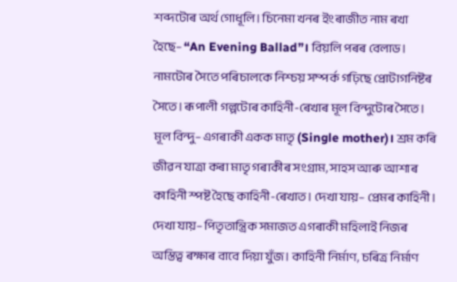শব্দটোৰ অৰ্থ গোধূলি। চিনেমা খনৰ ইংৰাজীত নাম ৰখা হৈছে– “An Evening Ballad”। বিয়লি পৰৰ বেলাড। নামটোৰ সৈতে পৰিচালকে নিশ্চয় সম্পৰ্ক গঢ়িছে প্রোটাগনিষ্টৰ সৈতে। ৰূপালী গল্পটোৰ কাহিনী-ৰেখাৰ মূল বিন্দুটোৰ সৈতে। মূল বিন্দু– এগৰাকী একক মাতৃ (Single mother)। শ্ৰম কৰি জীৱন যাত্ৰা কৰা মাতৃ গৰাকীৰ সংগ্ৰাম, সাহস আৰু আশাৰ কাহিনী স্পষ্ট হৈছে কাহিনী-ৰেখাত। দেখা যায়– প্ৰেমৰ কাহিনী। দেখা যায়– পিতৃতান্ত্ৰিক সমাজত এগৰাকী মহিলাই নিজৰ অস্তিত্ব ৰক্ষাৰ বাবে দিয়া যুঁজ। কাহিনী নিৰ্মাণ, চৰিত্ৰ নিৰ্মাণ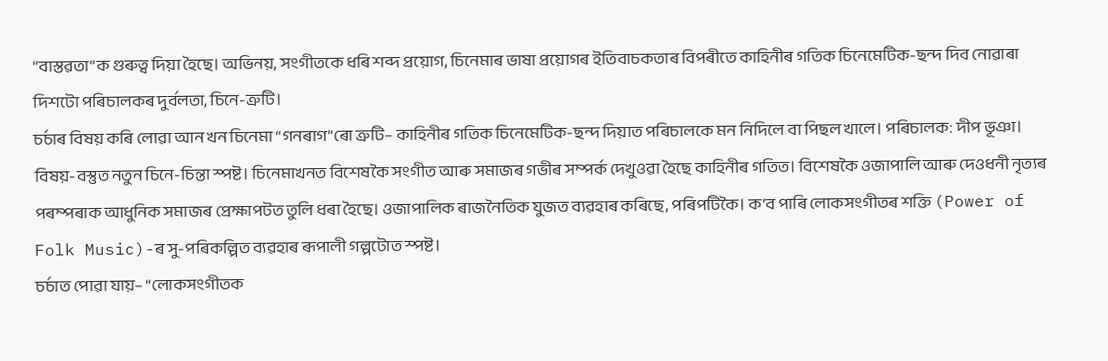“বাস্তৱতা”ক গুৰুত্ব দিয়া হৈছে। অভিনয়, সংগীতকে ধৰি শব্দ প্ৰয়োগ, চিনেমাৰ ভাষা প্ৰয়োগৰ ইতিবাচকতাৰ বিপৰীতে কাহিনীৰ গতিক চিনেমেটিক-ছন্দ দিব নোৱাৰা দিশটো পৰিচালকৰ দুৰ্বলতা, চিনে-ত্ৰুটি।
চৰ্চাৰ বিষয় কৰি লোৱা আন খন চিনেমা “গনৰাগ”ৰো ত্ৰুটি– কাহিনীৰ গতিক চিনেমেটিক-ছন্দ দিয়াত পৰিচালকে মন নিদিলে বা পিছল খালে। পৰিচালক: দীপ ভূঞা। বিষয়-বস্তুত নতুন চিনে-চিন্তা স্পষ্ট। চিনেমাখনত বিশেষকৈ সংগীত আৰু সমাজৰ গভীৰ সম্পৰ্ক দেখুওৱা হৈছে কাহিনীৰ গতিত। বিশেষকৈ ওজাপালি আৰু দেওধনী নৃত্যৰ পৰম্পৰাক আধুনিক সমাজৰ প্ৰেক্ষাপটত তুলি ধৰা হৈছে। ওজাপালিক ৰাজনৈতিক যুজত ব্যৱহাৰ কৰিছে, পৰিপটিকৈ। ক’ব পাৰি লোকসংগীতৰ শক্তি (Power of Folk Music)-ৰ সু-পৰিকল্পিত ব্যৱহাৰ ৰূপালী গল্পটোত স্পষ্ট।
চৰ্চাত পোৱা যায়– “লোকসংগীতক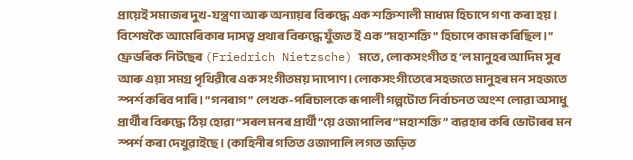প্ৰায়েই সমাজৰ দুখ-যন্ত্ৰণা আৰু অন্যায়ৰ বিৰুদ্ধে এক শক্তিশালী মাধ্যম হিচাপে গণ্য কৰা হয়। বিশেষকৈ আমেৰিকাৰ দাসত্ব প্ৰথাৰ বিৰুদ্ধে যুঁজত ই এক “মহাশক্তি” হিচাপে কাম কৰিছিল।”
ফ্ৰেডৰিক নিটছেৰ (Friedrich Nietzsche) মতে, লোকসংগীত হ’ল মানুহৰ আদিম সুৰ আৰু এয়া সমগ্ৰ পৃথিৱীৰে এক সংগীতময় দাপোণ। লোকসংগীতেৰে সহজতে মানুহৰ মন সহজতে স্পৰ্শ কৰিব পাৰি। “গনৰাগ” লেখক-পৰিচালকে ৰূপালী গল্পটোত নিৰ্বাচনত অংশ লোৱা অসাধু প্ৰাৰ্থীৰ বিৰুদ্ধে ঠিয় হোৱা “সৰল মনৰ প্ৰাৰ্থী”য়ে ওজাপালিৰ “মহাশক্তি” ব্যৱহাৰ কৰি ভোটাৰৰ মন স্পৰ্শ কৰা দেখুৱাইছে। (কাহিনীৰ গতিত ওজাপালি লগত জড়িত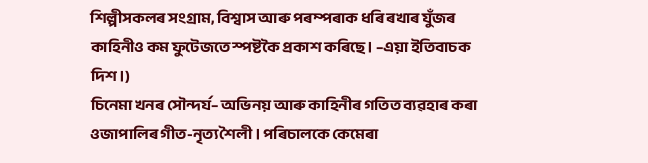শিল্পীসকলৰ সংগ্ৰাম, বিশ্বাস আৰু পৰম্পৰাক ধৰি ৰখাৰ যুঁজৰ কাহিনীও কম ফুটেজতে স্পষ্টকৈ প্ৰকাশ কৰিছে। –এয়া ইতিবাচক দিশ।)
চিনেমা খনৰ সৌন্দৰ্য– অভিনয় আৰু কাহিনীৰ গতিত ব্যৱহাৰ কৰা ওজাপালিৰ গীত-নৃত্য শৈলী। পৰিচালকে কেমেৰা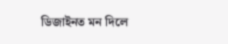ডিজাইনত মন দিলে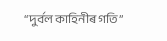“দুৰ্বল কাহিনীৰ গতি”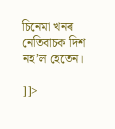চিনেমা খনৰ নেতিবাচক দিশ নহ’ল হেতেন।

]]>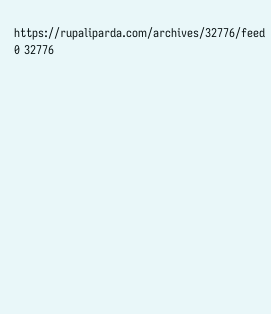https://rupaliparda.com/archives/32776/feed 0 32776